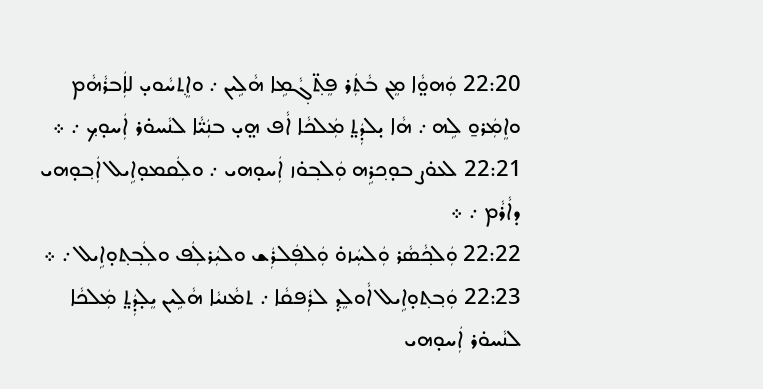22:20 ܘܲܗܘ̤ܵܐ ܡܸܢ ܒܵܬܲܪ ܦܸܬ݂̈ܓ݂ܵܡܹܐ ܗܵܠܹܝܢ ܇ ܘܐܸܬ݂ܚܵܘܝ̣ ܠܐܲܒܪܵܗܵܡ ܘܐܸܡܲܪܘ̱ ܠܹܗ ܇ ܗܵܐ ܝ̣ܠܕܲܬ̤ ܡܲܠܟܵܐ ܐܵܦ ܗ̤ܝ̣ ܒܢܲܝ̈ܵܐ ܠܢܵܚܘ̇ܪ ܐܲܚܘ̣ܟ݂ ܇ ܀
22:21 ܠܥܘ̇ܨ ܒܘ̣ܟ݂ܪܹܗ ܘܲܠܒ݂ܘ̇ܙ ܐܲܚܘ̣ܗܝ ܇ ܘܠܲܩܡܘ̣ܐܹܝܠ ܐܲܒ݂ܘ̣ܗܝ ܕܐܵܪܵܡ ܇ ܀
22:22 ܘܲܠܟ݂ܵܣܵܪ ܘܲܠܚܲܙܘ̇ ܘܲܠܦܲܠܪܲܫ ܘܠܝܲܪܠܲܦ ܘܠܲܒ݂ܬ݂ܘ̣ܐܹܝܠ ܇ ܀
22:23 ܘܲܒ݂ܬ݂ܘ̣ܐܹܝܠ ܐܵܘܠܸܕ݂ ܠܪܲܦܩܵܐ ܇ ܬܡܵܢܝܵܐ ܗܵܠܹܝܢ ܝܸܠ̣ܕܲܬ̤ ܡܲܠܟܵܐ ܠܢܵܚܘ̇ܪ ܐܲܚܘ̣ܗܝ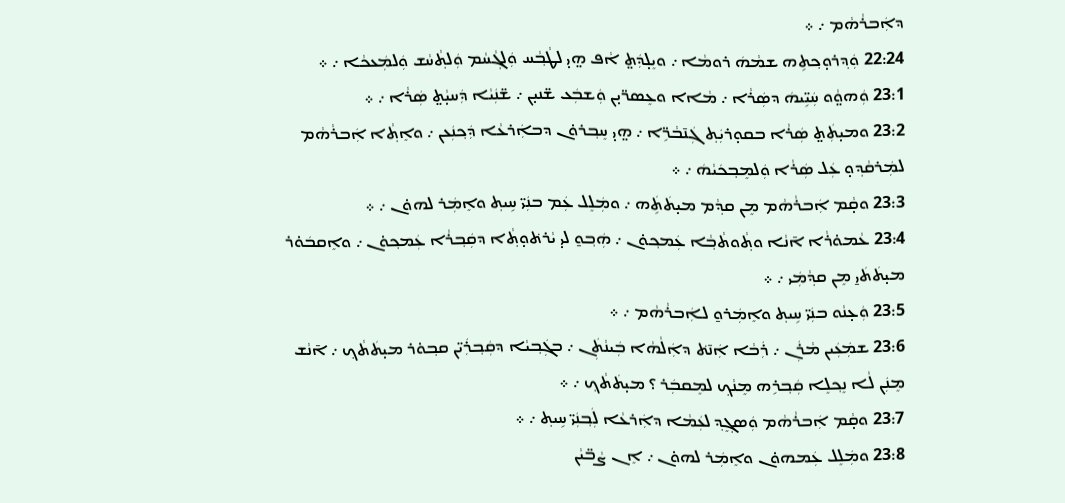ܕܐܲܒܪܵܗܵܡ ܇ ܀
22:24 ܘܲܕ݂ܪܘ̣ܟ݂ܬܹܗ ܫܡܵܗܿ ܪܘܡܵܐ ܇ ܘܝܸܠ̣ܕܲܬ̤ ܐܵܦ ܗ̤ܝ̣ ܠܛܵܒ݂ܵܚ ܘܲܠܓ݂ܵܚܵܡ ܘܲܠܬ݂ܵܚܵܫ ܘܲܠܡܲܥܟܵܐ ܇ ܀
23:1 ܘܲܗܘ̤ܵܘ ܚܲܝܹ̈ܝܗܿ ܕܣܲܪܵܐ ܇ ܡܵܐܐ ܘܥܸܣܪ̈ܝ̣ܢ ܘܲܫܒܲܥ ܫ̈ܢܝ̣ܢ ܇ ܫ̈ܢܲܝܵܐ ܕܲܚܝ̣ܵܬ̤ ܣܲܪܵܐ ܇ ܀
23:2 ܘܡܝ̣ܬܲܬ̤ ܣܲܪܵܐ ܒܩܘ̣ܪܝܲܬ݂ ܓܲܢ̄ܒܵܪܹ̈ܐ ܇ ܗ̤ܝ̣ ܚܸܒ݂ܪܘ̇ܢ ܕܒܐܲܪܥܵܐ ܕܲܟ݂ܢܲܥܢ ܇ ܘܐܸܬ݂ܵܐ ܐܲܒܪܵܗܵܡ ܠܡܲܪܩܵܕ݂ܘ̣ ܥܲܠ ܣܲܪܵܐ ܘܲܠܡܸܒ݂ܟܿܝܵܗܿ ܇ ܀
23:3 ܘܩ̣ܵܡ ܐܲܒܪܵܗܵܡ ܡܸܢ ܩܕ݂ܵܡ ܡܝ̣ܬܿܬܹܿܗ ܇ ܘܡܲܠܸܠ ܥܲܡ ܒܢܲܝ̈ ܚܹܝܬ݂ ܘܐܸܡܲܪ ܠܗܘ̇ܢ ܇ ܀
23:4 ܥܵܡܘ̇ܪܵܐ ܐ̄ܢܵܐ ܘܬ݂ܵܘܬܵܒ݂ܵܐ ܥܲܡܟ݂ܘ̇ܢ ܇ ܗܲܒ݂ܘ̱ ܠܝ̣ ܝܵܪܬ݁ܘ̣ܬ݂ܵܐ ܕܩܲܒ݂ܪܵܐ ܥܲܡܟ݂ܘ̇ܢ ܇ ܘܐܸܩܒܿܘ̇ܪ ܡܝ̣ܬܿܬܿܝ̱ ܡܸܢ ܩܕ݂ܵܡܲܝ ܇ ܀
23:5 ܘܲܥ̣ܢܵܘ ܒܢܲܝ̈ ܚܹܝܬ݂ ܘܐܸܡܲܪܘ̱ ܠܐܲܒܪܵܗܵܡ ܇ ܀
23:6 ܫܡܲܥܲܝܢ ܡܵܪܲܢ ܇ ܪܲܒܵܐ ܐܲܢ̄ܬ݁ ܕܐܲܠܵܗܵܐ ܒܲܝܢܵܬܲܢ ܇ ܒܓܲܒ݂ܝܵܐ ܕܩܲܒ݂ܪܲܝ̈ܢ ܩܒ݂ܘ̇ܪ ܡܝ̣ܬܿܬܵܟ݂ ܇ ܐ̄ܢܵܫ ܡܸܢܲܢ ܠܵܐ ܢܸܟ݂ܠܸܐ ܩܲܒ݂ܪܹܗ ܡܸܢܵܟ݂ ܠܡܸܩܒܲܪ ؟ ܡܝ̣ܬܿܬܵܟ݂ ܇ ܀
23:7 ܘܩ̣ܵܡ ܐܲܒܪܵܗܵܡ ܘܲܣܓ݂ܸܕ݂ ܠܥܲܡܵܐ ܕܐܲܪܥܵܐ ܠܲܒ݂ܢܲܝ̈ ܚܹܝܬ݂ ܇ ܀
23:8 ܘܡܲܠܸܠ ܥܲܡܗܘ̇ܢ ܘܐܸܡܲܪ ܠܗܘ̇ܢ ܇ ܐܸܢ ܨܵܒ̈ܝܵܢ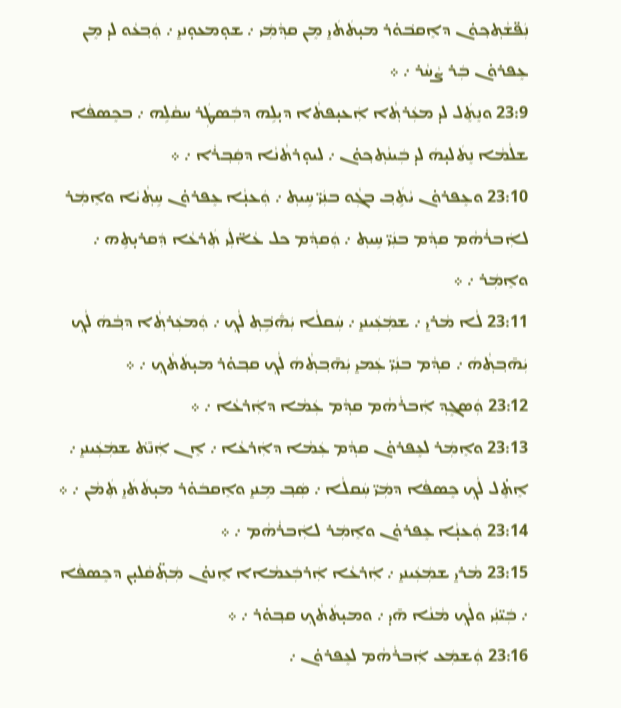ܢܲܦ̈ܫܵܬ݂ܟ݂ܘ̇ܢ ܕܐܸܩܒ݁ܘ̇ܪ ܡܝ̣ܬܿܬܿܝ̱ ܡܸܢ ܩܕ݂ܵܡܲܝ ܇ ܫܘ̣ܡܥܘ̣ܢܝ̱ ܇ ܘܲܒ݂ܥܵܘ ܠܝ̣ ܡܸܢ ܥܸܦܪܘ̇ܢ ܒܲܪ ܨܵܚܵܪ ܇ ܀
23:9 ܘܢܸܬܸܿܠ ܠܝ̣ ܡܥܲܪܬ݂ܵܐ ܐܲܥܝ̣ܦܬܵܐ ܕܝ̣ܠܹܗ ܕܒܲܣܛܲܪ ܚܩܵܠܹܗ ܇ ܒܟܸܣܦܵܐ ܫܠܵܡܵܐ ܢܸܬܿܠܝ̣ܗܿ ܠܝ̣ ܒܲܝܢܵܬ݂ܟ݂ܘ̇ܢ ܇ ܠܝܘ̣ܪܬܵܢܵܐ ܕܩܲܒ݂ܪܵܐ ܇ ܀
23:10 ܘܥܸܦܪܘ̇ܢ ܝܵܬܹܿܒ݂ ܒܓܼܵܘ ܒܢܲܝ̈ ܚܹܝܬ݂ ܇ ܘܲܥܢ̣ܵܐ ܥܸܦܪܘ̇ܢ ܚܹܬ݂ܵܝܵܐ ܘܐܸܡܲܪ ܠܐܲܒܪܵܗܵܡ ܩܕ݂ܵܡ ܒܢܲܝ̈ ܚܹܝܬ݂ ܇ ܘܲܩܕ݂ܵܡ ܟܠ ܥܵܐ̈ܠܲܝ ܬܲܪܥܵܐ ܕܲܩܪܝ̣ܬܹܗ ܇ ܘܐܸܡܲܪ ܇ ܀
23:11 ܠܵܐ ܡܵܪܝ̱ ܇ ܫܡܲܥܲܝܢܝ̱ ܇ ܚܲܩܠܵܐ ܝܲܗ̄ܿܒܹ݁ܬ݂ ܠܵܟ݂ ܇ ܘܲܡܥܲܪܬ݂ܵܐ ܕܒ݂ܵܗܿ ܠܵܟ݂ ܝܲܗ̄ܒ݂ܬ݂ܵܗܿ ܇ ܩܕ݂ܵܡ ܒܢܲܝ̈ ܥܲܡܝ̱ ܝܲܗ̄ܒ݂ܬ݂ܵܗܿ ܠܵܟ݂ ܩܒ݂ܘ̇ܪ ܡܝ̣ܬܿܬܵܟ݂ ܇ ܀
23:12 ܘܲܣܓܸܕ݂ ܐܲܒܪܵܗܵܡ ܩܕ݂ܵܡ ܥܲܡܵܐ ܕܐܲܪܥܵܐ ܇ ܀
23:13 ܘܐܸܡܲܪ ܠܥܸܦܪܘ̇ܢ ܩܕ݂ܵܡ ܥܲܡܵܐ ܕܐܲܪܥܵܐ ܇ ܐܸܢ ܐܲܢ̄ܬ݁ ܫܡܲܥܲܝܢܝ̱ ܇ ܐܸܬܸ̇ܠ ܠܵܟ݂ ܟܸܣܦܵܐ ܕܡܲܝ̈ ܚܲܩܠܵܐ ܇ ܣܲܒ݂ ܡܹܢܝ̱ ܘܐܸܩܒܿܘ̇ܪ ܡܝ̣ܬܿܬܿܝ̱ ܬܲܡܵܢ ܇ ܀
23:14 ܘܲܥܢ̣ܵܐ ܥܸܦܪܘ̇ܢ ܘܐܸܡܲܪ ܠܐܲܒܪܵܗܵܡ ܇ ܀
23:15 ܡܵܪܝ̱ ܫܡܲܥܲܝܢܝ̱ ܇ ܐܲܪܥܵܐ ܐܲܪܒܲܥܡܵܐܐ ܐܸܢܘ̇ܢ ܡܲܬ݂̈ܩܵܠܝ̣ܢ ܕܟܸܣܦܵܐ ܇ ܒܲܝ̈ܢܲܝ ܘܠܵܟ݂ ܡܵܢܵܐ ܗ̄ܝ̣ ܇ ܘܡܝ̣ܬܿܬܵܟ݂ ܩܒ݂ܘ̇ܪ ܇ ܀
23:16 ܘܲܫܡܲܥ ܐܲܒܪܵܗܵܡ ܠܥܸܦܪܘ̇ܢ ܇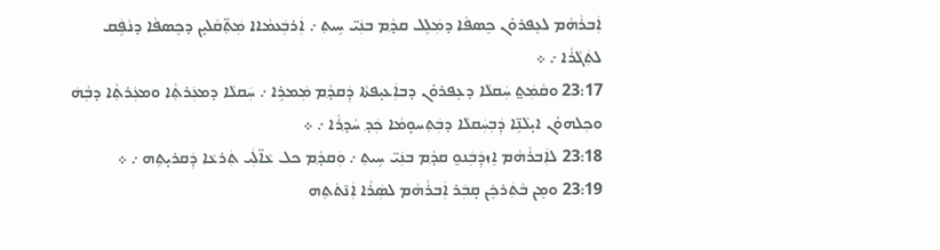ܐܲܒܪܵܗܵܡ ܠܥܸܦܪܘ̇ܢ ܟܸܣܦܵܐ ܕܡܲܠܸܠ ܩܕ݂ܵܡ ܒܢܲܝ̈ ܚܹܝܬ݂ ܇ ܐܲܪܒܲܥܡܵܐܐ ܡܲܬ݂̈ܩܵܠܝ̣ܢ ܕܟܸܣܦܵܐ ܕܢܵܦܹܿܩ ܠܬܲܓܵܪܵܐ ܇ ܀
23:17 ܘܩܵܡܲܬ̤ ܚܲܩܠܵܐ ܕܥܸܦܪܘ̇ܢ ܕܒܐܲܥܝ̣ܦܬܵܐ ܕܲܩܕ݂ܵܡ ܡܲܡܪܹܐ ܇ ܚܲܩܠܵܐ ܕܡܥܲܪܬ݂ܵܐ ܘܡܥܲܪܬ݂ܵܐ ܕܒ݂ܵܗܿ ܘܟ݂ܠܗܘ̇ܢ ܐܝ̣ܠܵܢܹ̈ܐ ܕܲܒ݂ܚܲܩܠܵܐ ܕܒܲܬ݂ܚܘ̣ܡܵܐ ܟܲܕ݂ ܚܵܕ݂ܪܵܐ ܇ ܀
23:18 ܠܐܲܒܪܵܗܵܡ ܐܸܙܕܲܒܲܢܘ̱ ܩܕ݂ܵܡ ܒܢܲܝ̈ ܚܹܝܬ݂ ܇ ܘܲܩܕ݂ܵܡ ܟܠ ܥܵܐ̈ܠܲܝ ܬܲܪܥܵܐ ܕܲܩܪܝ̣ܬܹܗ ܇ ܀
23:19 ܘܡܸܢ ܒܵܬܲܪܟܸ݁ܢ ܩ̣ܒܲܪ ܐܲܒܪܵܗܵܡ ܠܣܲܪܵܐ ܐܲܢ̄ܬ݁ܬܹܗ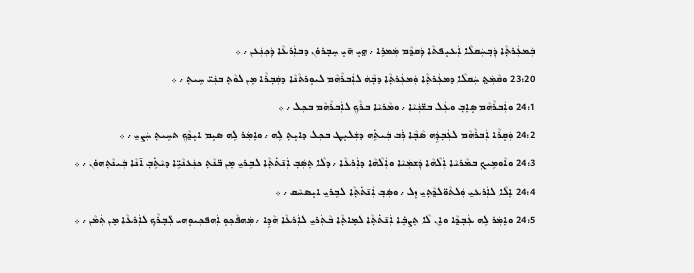ܒܲܡܥܲܪܬ݂ܵܐ ܕܲܒ݂ܚܲܩܠܵܐ ܐܲܥܝ̣ܦܬܵܐ ܕܲܩܕ݂ܵܡ ܡܲܡܪܹܐ ܇ ܗ̤ܝ̣ ܗ̄ܝ̣ ܚܸܒ݂ܪܘ̇ܢ ܕܒܐܲܪܥܵܐ ܕܲܟ݂ܢܲܥܢ ܇ ܀
23:20 ܘܩܵܡܲܬ̤ ܚܲܩܠܵܐ ܕܡܥܲܪܬ݂ܵܐ ܘܲܡܥܲܪܬ݂ܵܐ ܕܒ݂ܵܗܿ ܠܐܲܒܪܵܗܵܡ ܠܝܘ̣ܪܬܵܢܵܐ ܕܩܲܒ݂ܪܵܐ ܡܸܢ ܠܘܵܬ݂ ܒܢܲܝ̈ ܚܹܝܬ݂ ܇ ܀
24:1 ܘܐܲܒܪܵܗܵܡ ܣ̣ܐܸܒ݂ ܘܥܲܠ ܒܫ̈ܢܲܝܵܐ ܇ ܘܡܵܪܝܵܐ ܒܪܵܟ݂ ܠܐܲܒܪܵܗܵܡ ܒܟ݂ܠ ܇ ܀
24:2 ܘܲܩ̣ܪܵܐ ܐܲܒܪܵܗܵܡ ܠܥܲܒ݂ܕܹܿܗ ܣܵܒ݂ܵܐ ܪܲܒ ܒܲܝܬܹ݁ܗ ܕܫܲܠܝ̣ܛ ܒܟ݂ܠ ܕܐܝ̣ܬ݂ ܠܹܗ ܇ ܘܐܸܡܲܪ ܠܹܗ ܣܝ̣ܡ ܐܝ̣ܕ݂ܵܟ݂ ܬܚܹܝܬ݂ ܚܲܨܝ̱ ܇ ܀
24:3 ܘܐܵܘܡܹܝܟ݂ ܒܡܵܪܝܵܐ ܐܲܠܵܗܵܐ ܕܲܫܡܲܝܵܐ ܘܐܲܠܵܗܵܐ ܕܐܲܪܥܵܐ ܇ ܕܠܵܐ ܬܸܣܲܒ݂ ܐܲܢ̄ܬ݁ܬ݂ܵܐ ܠܒܹܪܝ̱ ܡܸܢ ܒ̈ܢܵܬ݂ ܟܢܲܥܢܵܝܹ̈ܐ ܕܝܵܬܹ݁ܒ݂ ܐ̄ܢܵܐ ܒܲܝܢܵܬ݂ܗܘ̇ܢ ܇ ܀
24:4 ܐܸܠܵܐ ܠܐܲܪܥܝ̱ ܘܲܠܬܵܘ̈ܠܕ݂ܵܬ݂ܝ̱ ܙܸܠ ܇ ܘܣܲܒ݂ ܐܲܢ̄ܬ݁ܬ݂ܵܐ ܠܒܹܪܝ̱ ܐܝ̣ܣܚܵܩ ܇ ܀
24:5 ܘܐܸܡܲܪ ܠܹܗ ܥܲܒ݂ܕ݂ܵܐ ܘܐܸܢ ܠܵܐ ܬܸܨܒܸ݁ܐ ܐܲܢ̄ܬ݁ܬ݂ܵܐ ܠܡܸܐܬ݂ܵܐ ܒܵܬܲܪܝ̱ ܠܐܲܪܥܵܐ ܗܵܕܹܐ ܇ ܡܲܗܦܵܟ݂ܘ̣ ܐܲܗܦܟ݂ܝܘ̣ܗܝ ܠܲܒ݂ܪܵܟ݂ ܠܐܲܪܥܵܐ ܡܸܢ ܬܲܡܵܢ ܇ ܀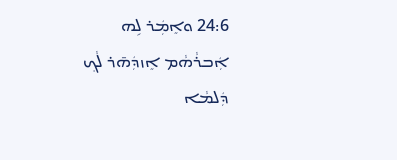24:6 ܘܐܸܡܲܪ ܠܹܗ ܐܲܒܪܵܗܵܡ ܐܸܙܕܲܗ̄ܪ ܠܵܟ݂ ܕܲܠܡܵܐ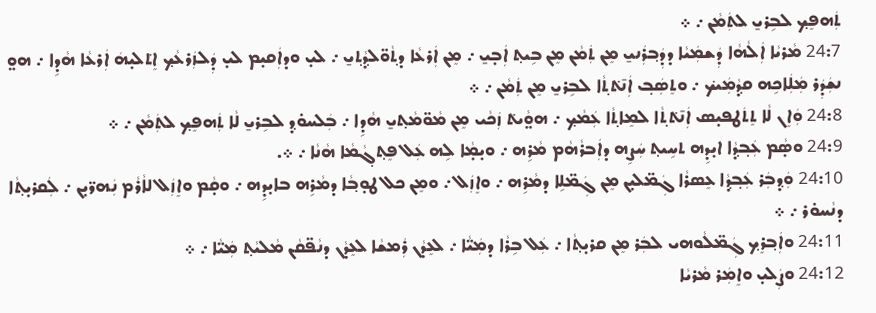ܬܲܗܦܸܟ݂ ܠܒܹܪܝ̱ ܠܬܲܡܵܢ ܇ ܀
24:7 ܡܵܪܝܵܐ ܐܲܠܵܗܵܐ ܕܲܫܡܲܝܵܐ ܕܕܲܒ݂ܪܲܢܝ̱ ܡܸܢ ܬܲܡܵܢ ܡܸܢ ܒܹܝܬ݂ ܐܲܒ̣ܝ̱ ܇ ܡܸܢ ܐܲܪܥܵܐ ܕܬ݂ܵܘ̈ܠܕ݂ܵܬ݂ܝ̱ ܇ ܠܝ̣ ܘܕܐܲܩܝ̣ܡ ܠܝ̣ ܕܲܠܙܲܪܥܵܟ݂ ܐܸܬ݁ܠܝ̣ܗܿ ܐܲܪܥܵܐ ܗܵܕܹܐ ܇ ܗܘ̤ ܢܫܲܕܲܪ ܡܲܠܲܐܟܹܗ ܩܕ݂ܵܡܲܝܟ݁ ܇ ܘܬܸܣܲܒ݂ ܐܲܢ̄ܬ݁ܬ݂ܵܐ ܠܒܹܪܝ̱ ܡܸܢ ܬܲܡܵܢ ܇ ܀
24:8 ܘܲܐܸܢ ܠܵܐ ܬܸܬܿܛܦܝ̣ܣ ܐܲܢ̄ܬ݁ܬ݂ܵܐ ܠܡܸܐܬ݂ܵܐ ܥܲܡܵܟ݂ ܇ ܗܘ̤ܵܝܬ݁ ܙܲܟܵܝ ܡܸܢ ܡܵܘ̈ܡܵܬ݂ܝ̱ ܗܵܕܹܐ ܇ ܒܲܠܚܘ̇ܕ݂ ܠܒܹܪܝ̱ ܠܵܐ ܬܲܗܦܸܟ݂ ܠܬܲܡܵܢ ܇ ܀
24:9 ܘܣ̣ܵܡ ܥܲܒ݂ܕ݂ܵܐ ܐܝ̣ܕܹܗ ܬܚܹܝܬ݂ ܚܲܨܹܗ ܕܐܲܒܪܵܗܵܡ ܡܵܪܹܗ ܇ ܘܝ̣ܡ̣ܵܐ ܠܹܗ ܥܲܠ ܦܸܬ݂ܓ݂ܵܡܵܐ ܗܵܢܵܐ ܇ ܀.
24:10 ܘܲܕ݂ܒܲܪ ܥܲܒ݂ܕ݂ܵܐ ܥܸܣܪܵܐ ܓܲܡ̈ܠܝ̣ܢ ܡܸܢ ܓܲܡ̈ܠܹܐ ܕܡܵܪܹܗ ܇ ܘܐܸܙܲܠ ܇ ܘܡܸܢ ܟܠ ܛܘ̣ܒ݂ܵܐ ܕܡܵܪܹܗ ܒܐܝ̣ܕܹܗ ܇ ܘܩ̣ܵܡ ܘܐܸܙܲܠ ܠܐܵܪܵܡ ܢܲܗܪ̈ܝ̣ܢ ܇ ܠܲܩܪܝ̣ܬ݂ܵܐ ܕܢܵܚܘ̇ܪ ܇ ܀
24:11 ܘܐܲܒ݂ܪܸܟ݂ ܓܲܡ̈ܠܵܘܗܝ ܠܒܲܪ ܡܸܢ ܩܪܝ̣ܬ݂ܵܐ ܇ ܥܲܠ ܒܹܪܵܐ ܕܡܲܝ̈ܵܐ ܇ ܠܥܸܕܵܢ ܪܲܡܫܵܐ ܠܥܸܕܵܢ ܕܢܵܦ̈ܩܵܢ ܡܵܠܝܵܬ݂ ܡܲܝ̈ܵܐ ܇ ܀
24:12 ܘܨܲܠܝ̣ ܘܐܸܡܲܪ ܡܵܪܝܵܐ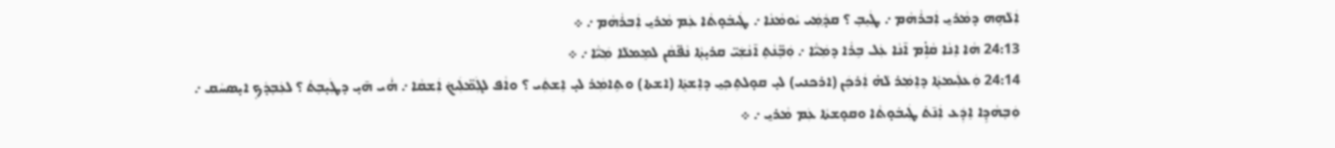ܐܲܠܵܗܹܗ ܕܡܵܪܝ̱ ܐܲܒܪܵܗܵܡ ܇ ܛܲܝܸܒ݂ ؟ ܩܕ݂ܵܡܲܝ ܝܵܘܡܵܢܵܐ ܇ ܛܲܝܒ݁ܘ̣ܬܵܐ ܥܲܡ ܡܵܪܝ̱ ܐܲܒܪܵܗܵܡ ܇ ܀
24:13 ܗܵܐ ܐܸܢܵܐ ܩܵܐܹ̇ܡ ܐ̄ܢܵܐ ܥܲܠ ܒܹܪܵܐ ܕܡܲܝ̈ܵܐ ܇ ܘܲܒ݂̈ܢܵܬ݂ ܐ̄ܢܵܫܲܝ̈ ܩܪܝ̣ܬ݂ܵܐ ܢܵܦ̈ܩܵܢ ܠܡܸܡܠܵܐ ܡܲܝ̈ܵܐ ܇ ܀
24:14 ܘܲܥܠܲܝܡܬ݂ܵܐ ܕܐܸܡܲܪ ܠܵܗ̇ ܐܲܪܟܸܿܢ (ܐܪܟܢܝ) ܠܝ̣ ܩܘ̣ܠܬܹܟ݂ܝ̱ ܕܐܸܫܬܸ݁ܐ (ܐܫܬܐ) ܘܬܹܐܡܲܪ ܠܝ̣ ܐܸܫܬܲܝ ؟ ܘܐܵܦ ܠܓܲܡ̈ܠܲܝܟ݁ ܐܲܫܩܵܐ ܇ ܗ̇ܵܝ ܗ̄ܝ̣ ܕܛܲܝ̣ܒ݂ܬ݁ ؟ ܠܥܲܒ݂ܕܵܟ݂ ܐܝ̣ܣܚܵܩ ܇ ܘܲܒ݂ܗܵܕܹܐ ܐܸܕܲܥ ܐܲܢ̄ܬ݁ ܛܲܝܒ݁ܘ̣ܬܵܐ ܘܩܘ̣ܫܬܵܐ ܥܲܡ ܡܵܪܝ̱ ܇ ܀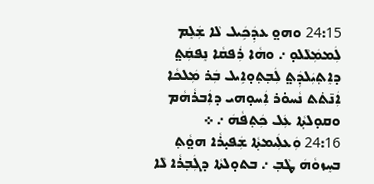24:15 ܘܗܘ̤ ܥܕܲܟܹܿܝܠ ܠܵܐ ܫܲܠܸܡ ܠܲܡܡܲܠܵܠܘ̣ ܇ ܘܗܵܐ ܪܲܦܩܵܐ ܢܸܦܩܲܬ̤ ܕܐܸܬ݂ܝܲܠܕܲܬ̤ ܠܲܒ݂ܬ݂ܘ̣ܐܹܝܠ ܒܲܪ ܡܲܠܟܵܐ ܐܲܢ̄ܬ݁ܬ ܢܵܚܘ̇ܪ ܐܲܚܘ̣ܗܝ ܕܐܲܒܪܵܗܵܡ ܘܩܘ̣ܠܬ݂ܵܐ ܥܲܠ ܟܲܬ݂ܦܵܗܿ ܇ ܀
24:16 ܘܲܥܠܲܝܡܬ݂ܵܐ ܫܲܦܝ̣ܪܵܐ ܗܘ̤ܵܬ݂ ܒܚܸܙܘܵܗܿ ܛܵܒ݂ ܇ ܒܬܘ̣ܠܬܵܐ ܕܓܲܒ݂ܪܵܐ ܠܵܐ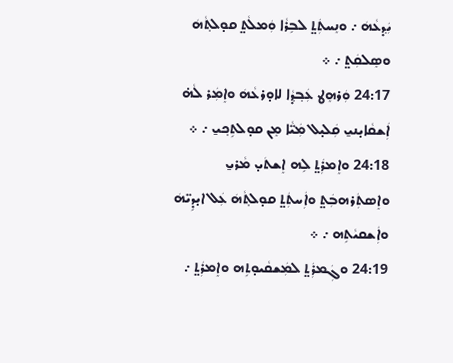ܝܲܕ݂ܥܵܗܿ ܇ ܘܢܸܚܬܲܬ̤ ܠܒܹܪܵܐ ܘܲܡܠܵܬ̤ ܩܘ̣ܠܬ݂ܵܗܿ ܘܣܸܠܩܲܬ̤ ܇ ܀
24:17 ܘܲܪܗܸܛ ܥܲܒ݂ܕ݂ܵܐ ܠܐܘ̣ܪܥܵܗܿ ܘܐܸܡܲܪ ܠܵܗ̇ ܐܲܫܩܵܐܝ̣ܢܝ̱ ܩܲܠܝ̣ܠ ܡܲܝ̈ܵܐ ܡܸܢ ܩܘ̣ܠܬܹܟ݂ܝ̱ ܇ ܀
24:18 ܘܐܸܡܪܲܬ̤ ܠܹܗ ܐܸܫܬܿܝ̣ ܡܵܪܝ̱ ܘܐܸܣܬܲܪܗܒܲܬ̤ ܘܐܲܚܬܲܬ̤ ܩܘ̣ܠܬ݂ܵܗܿ ܥܲܠ ܐܝ̣ܕܹܝ̈ܗܿ ܘܐܲܫܩܝܵܬܹܗ ܇ ܀
24:19 ܘܓܲܡܪܲܬ̤ ܠܡܲܫܩܵܝܘ̣ܬܹܗ ܘܐܸܡܪܲܬ̤ ܇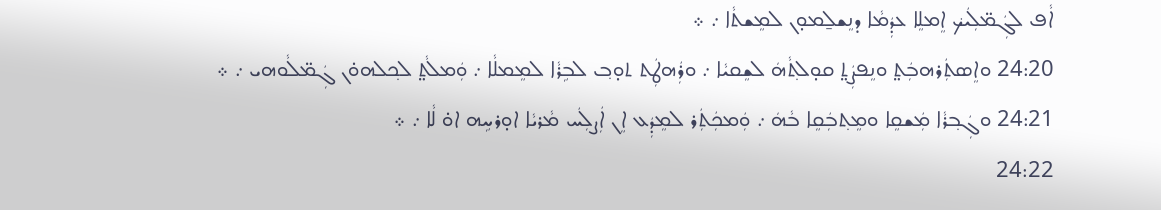ܐܵܦ ܠܓܲܡ̈ܠܲܝܟ݁ ܐܸܡܠܸܐ ܥܕܲܡܵܐ ܕܢܸܫܠ̱ܡܘ̣ܢ ܠܡܸܫܬܵܐ ܇ ܀
24:20 ܘܐܸܣܬܲܪܗܒܲܬ̤ ܘܢܸܦܨܲܬ̤ ܩܘ̣ܠܬ݂ܵܗܿ ܠܫܸܩܝܵܐ ܇ ܘܪܲܗܛܲܬ ܬܘ̣ܒ݂ ܠܒܹܪܵܐ ܠܡܸܡܠܵܐ ܇ ܘܲܡܠܵܬ̤ ܠܟ݂ܠܗܘ̇ܢ ܓܲܡ̈ܠܵܘܗܝ ܇ ܀
24:21 ܘܓܲܒ݂ܪܵܐ ܡܲܫܩܸܐ ܘܡܸܬ݂ܒܲܩܸܐ ܒܵܗܿ ܇ ܘܲܡܟܲܬܲܪ ܠܡܸܕܲܥ ܐܸܢ ܐܲܨܠܲܚ ܡܵܪܝܵܐ ܐܘ̣ܪܚܹܗ ܐܘ̇ ܠܵܐ ܇ ܀
24:22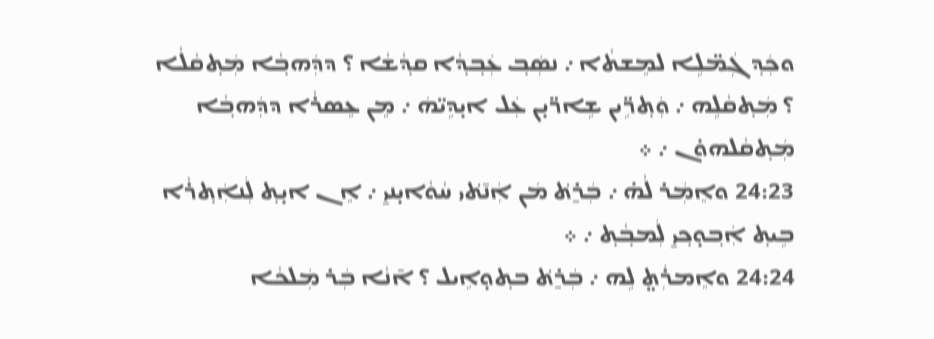ܘܟܲܕ݂ ܓܲܡ̈ܠܹܐ ܠܡܸܫܬܵܐ ܇ ܢܣܲܒ݂ ܥܲܒ݂ܕ݂ܵܐ ܩܕ݂ܵܫܵܐ ؟ ܕܕܲܗܒ݂ܵܐ ܡܲܬ݂ܩܵܠܵܐ ؟ ܡܲܬ݂ܩܵܠܹܗ ܇ ܘܲܬ݂ܪܹ̈ܝܢ ܫܹܐܪ̈ܝ̣ܢ ܥܲܠ ܐܝ̣ܕܹܝ̈ܗܿ ܇ ܡܸܢ ܥܸܣܪܵܐ ܕܕܲܗܒ݂ܵܐ ܡܲܬ݂ܩܵܠܗܘ̇ܢ ܇ ܀
24:23 ܘܐܸܡܲܪ ܠܵܗ̇ ܇ ܒܲܪ̱ܬ݁ ܡܿܢ ܐܲܢ̄ܬ݁ܝ ܚܵܘܵܐܝ̣ܢܝ̱ ܇ ܐܸܢ ܐܝ̣ܬ݂ ܠܲܢܐܲܬ݂ܪܵܐ ܒܹܝܬ݂ ܐܲܒ݂ܘ̣ܟ݂ܝ̱ ܠܲܡܒ݂ܵܬ݂ ܇ ܀
24:24 ܘܐܸܡܪܲܬ̤ ܠܹܗ ܇ ܒܲܪ̱ܬ݁ ܒܬ݂ܘ̣ܐܹܝܠ ؟ ܐ̄ܢܵܐ ܒܲܪ ܡܲܠܟܵܐ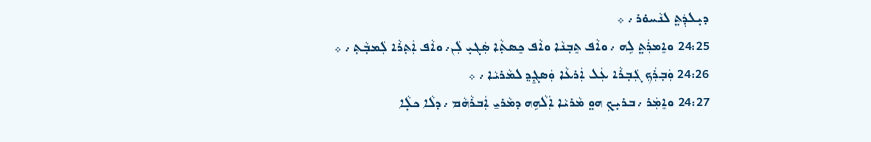ܕܝ̣ܠܕܲܬ̤ ܠܢܵܚܘ̇ܪ ܇ ܀
24:25 ܘܐܸܡܪܲܬ̤ ܠܹܗ ܇ ܘܐܵܦ ܬܸܒ݂ܢܵܐ ܘܐܵܦ ܟܸܣܬ݂ܵܐ ܣܲܓܝ̣ ܠܲܢ܇ ܘܐܵܦ ܐܲܬ݂ܪܵܐ ܠܲܡܒ݂ܵܬ݂ ܇ ܀
24:26 ܘܲܒ݂ܪܲܟ݂ ܓܲܒ݂ܪܵܐ ܥܲܠ ܐܲܪܥܵܐ ܘܲܣܓ݂ܸܕ݂ ܠܡܵܪܝܵܐ ܇ ܀
24:27 ܘܐܸܡܲܪ ܇ ܒܪܝ̣ܟ݂ ܗܘ̤ ܡܵܪܝܵܐ ܐܲܠܵܗܹܗ ܕܡܵܪܝ̱ ܐܲܒܪܵܗܵܡ ܇ ܕܠܵܐ ܟܠ̣ܵܐ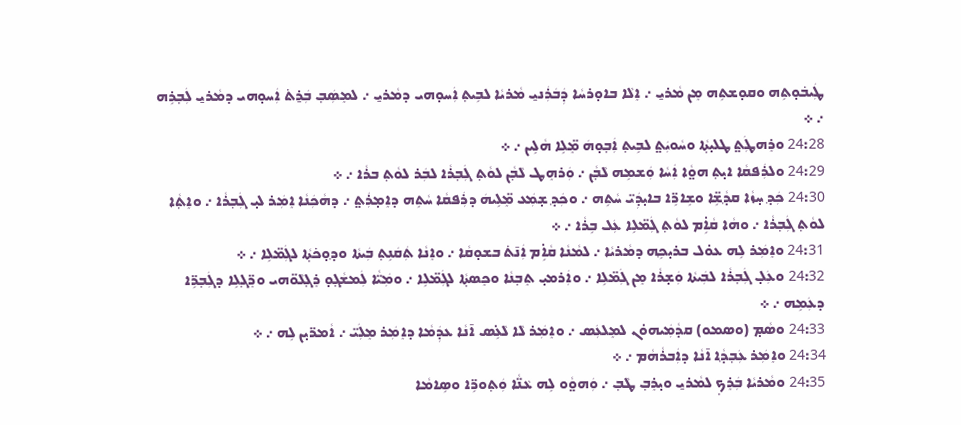ܛܲܝܒ݁ܘ̣ܬܹܗ ܘܩܘ̣ܫܬܹܗ ܡܸܢ ܡܵܪܝ̱ ܇ ܐܸܠܵܐ ܒܐܘ̣ܪܚܵܐ ܕܲܒܿܪܲܢܝ̱ ܡܵܪܝܵܐ ܠܒܹܝܬ݂ ܐܲܚܘ̣ܗܝ ܕܡܵܪܝ̱ ܇ ܠܡܸܣܲܒ݂ ܒܲܪ̱ܬ݁ ܐܲܚܘ̣ܗܝ ܕܡܵܪܝ̱ ܠܲܒ݂ܪܹܗ ܇ ܀
24:28 ܘܪܸܗܛܲܬ̤ ܛܠܝ̣ܬ݂ܵܐ ܘܚܵܘܝܲܬ̤ ܠܒܹܝܬ݂ ܐܲܒ݂ܘ̣ܗܿ ܡܸ̈ܠܹܐ ܗܵܠܹܝܢ ܇ ܀
24:29 ܘܠܪܲܦܩܵܐ ܐܝ̣ܬ݂ ܗܘ̤ܵܐ ܐܲܚܵܐ ܘܲܫܡܹܗ ܠܵܒ݂ܵܢ ܇ ܘܲܪܗܸܛ ܠܵܒ݂ܵܢ ܠܘܵܬ݂ ܓܲܒ݂ܪܵܐ ܠܒܲܪ ܠܘܵܬ݂ ܒܪܵܐ ܇ ܀
24:30 ܟܲܕ݂ ܚ̣ܙܵܐ ܩܕ݂ܵܫܹ̈ܐ ܘܫܹܐܪܹ̈ܐ ܒܐܝ̣ܕܲܝ̈ ܚܵܬܹܗ ܇ ܘܟܲܕ݂ ܫ̣ܡܲܥ ܡܸ̈ܠܹܝܗܿ ܕܪܲܦܩܵܐ ܚܵܬܹܗ ܕܐܸܡ̣ܪܲܬ̤ ܇ ܕܗܵܟܲܢܵܐ ܐܸܡܲܪ ܠܝ̣ ܓܲܒ݂ܪܵܐ ܇ ܘܐܸܬ݂ܵܐ ܠܘܵܬ݂ ܓܲܒ݂ܪܵܐ ܇ ܘܗܵܐ ܩܵܐܹ̇ܡ ܠܘܵܬ݂ ܓܲܡ̈ܠܹܐ ܥܲܠ ܒܹܪܵܐ ܇ ܀
24:31 ܘܐܸܡܲܪ ܠܹܗ ܥܘ̇ܠ ܒܪܝ̣ܟ݂ܹܗ ܕܡܵܪܝܵܐ ܇ ܠܡܵܢܵܐ ܩܵܐܹ̇ܡ ܐܲܢ̄ܬ݁ ܒܫܘ̣ܩܵܐ ܇ ܘܐܸܢܵܐ ܬܲܩܿܢܹܬ݂ ܒܲܝܬܵܐ ܘܕ݂ܘ̣ܟ݁ܬ݂ܵܐ ܠܓܲܡ̈ܠܹܐ ܇ ܀
24:32 ܘܥܲܠ̣ ܓܲܒ݂ܪܵܐ ܠܒܲܝܬܵܐ ܘܲܫ̣ܪܵܐ ܡܸܢ ܓܲܡ̈ܠܹܐ ܇ ܘܐܲܪܡܝ̣ ܬܸܒ݂ܢܵܐ ܘܟܸܣܬ݂ܵܐ ܠܓܲܡ̈ܠܹܐ ܇ ܘܡܲܝ̈ܵܐ ܠܲܡܫܵܓ݂ܘ̣ ܪܸܓ݂ܠܵܘ̈ܗܝ ܘܪܸ̈ܓ݂ܠܹܐ ܕܓܲܒ݂ܪܹ̈ܐ ܕܥܲܡܹܗ ܇ ܀
24:33 ܘܣܵܡ̣ (ܘܣܡܘ) ܩܕܵܡܲܝܗܘ̇ܢ ܠܡܸܠܥܲܣ ܇ ܘܐܸܡܲܪ ܠܵܐ ܠܵܥܹ̇ܣ ܐ̄ܢܵܐ ܥܕܲܡܵܐ ܕܐܸܡܲܪ ܡܸܠܲܝ̈ ܇ ܐܵܡܪ̈ܝ̣ܢ ܠܹܗ ܇ ܀
24:34 ܘܐܸܡܲܪ ܥܲܒ݂ܕ݂ܵܐ ܐ̄ܢܵܐ ܕܐܲܒܪܵܗܵܡ ܇ ܀
24:35 ܘܡܵܪܝܵܐ ܒܲܪܸܟ݂ ܠܡܵܪܝ̱ ܘܝ̣ܪܸܒ݂ ܛܵܒ݂ ܇ ܘܲܗܘ̤ܵܘ ܠܹܗ ܥܵܢ̈ܵܐ ܘܲܬ݂ܘܪܹ̈ܐ ܘܣܹܐܡܵܐ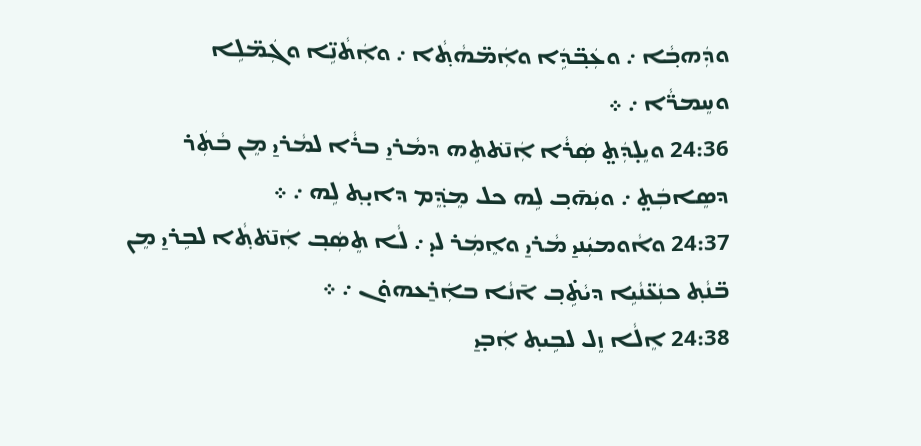ܘܕܲܗܒ݂ܵܐ ܇ ܘܥܲܒ݂̈ܕܹܿܐ ܘܐܲܡ̈ܗܵܬ݂ܵܐ ܇ ܘܐܲܬܵܢܹ̈ܐ ܘܓܲܡ̈ܠܹܐ ܘܚܸܡܪ̈ܵܐ ܇ ܀
24:36 ܘܝܸܠ̣ܕܲܬ̤ ܣܲܪܵܐ ܐܲܢ̄ܬ݁ܬܹܗ ܕܡܵܪܝ̱ ܒܪܵܐ ܠܡܵܪܝ̱ ܡܸܢ ܒܵܬܲܪ ܕܣܸܐܒܲܬ̤ ܇ ܘܝܲܗ̄ܒ݂ ܠܹܗ ܟܠ ܡܸܕ݂ܸ݁ܡ ܕܐܝ̣ܬ݂ ܠܹܗ ܇ ܀
24:37 ܘܐܵܘܡܝܲܢܝ̱ ܡܵܪܝ̱ ܘܐܸܡܲܪ ܠܝ̣ ܇ ܠܵܐ ܬܸܣܲܒ݂ ܐܲܢ̄ܬ݁ܬ݂ܵܐ ܠܒܹܪܝ̱ ܡܸܢ ܒ̈ܢܵܬ݂ ܟܢܲܥ̈ܢܵܝܹܐ ܕܝܵܬܹ̇ܒ݂ ܐ̄ܢܵܐ ܒܐܲܪ̱ܥܗܘ̇ܢ ܇ ܀
24:38 ܐܸܠܵܐ ܙܸܠ ܠܒܹܝܬ݂ ܐܲܒ̣ܝ̱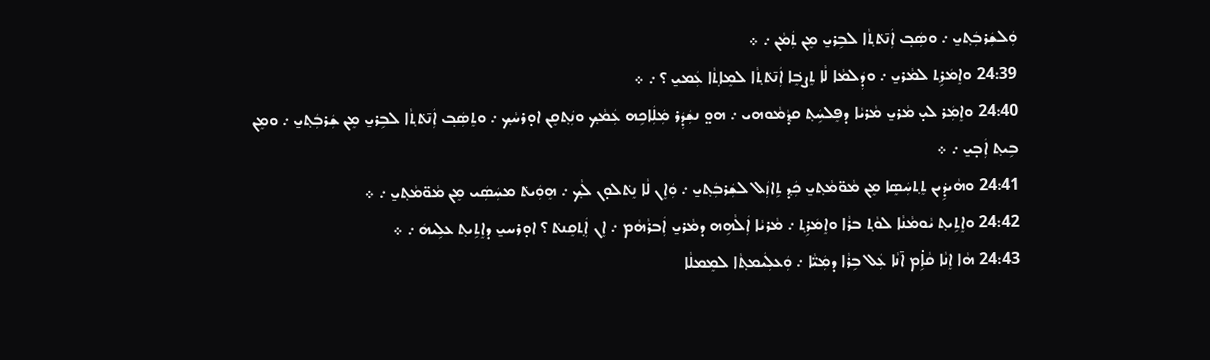ܘܲܠܫܲܪܒܲܬ݂ܝ̱ ܇ ܘܣܲܒ݂ ܐܲܢ̄ܬ݁ܬ݂ܵܐ ܠܒܹܪܝ̱ ܡܸܢ ܬܲܡܵܢ ܇ ܀
24:39 ܘܐܸܡܿܪܹܬ݂ ܠܡܵܪܝ̱ ܇ ܘܕܲܠܡܵܐ ܠܵܐ ܬܸܨܒܸ݁ܐ ܐܲܢ̄ܬ݁ܬ݂ܵܐ ܠܡܸܐܬ݂ܵܐ ܥܲܡܝ̱ ؟ ܇ ܀
24:40 ܘܐܸܡܲܪ ܠܝ̣ ܡܵܪܝ̱ ܡܵܪܝܵܐ ܕܦܸܠܚܹܿܬ݂ ܩܕ݂ܵܡܵܘܗܝ ܇ ܗܘ̤ ܢܫܲܕܲܪ ܡܲܠܲܐܟܹܗ ܥܲܡܵܟ݂ ܘܢܲܬ݂ܩܸܢ ܐܘ̣ܪܚܵܟ݂ ܇ ܘܬܸܣܲܒ݂ ܐܲܢ̄ܬ݁ܬ݂ܵܐ ܠܒܹܪܝ̱ ܡܸܢ ܫܲܪܒܲܬ݂ܝ̱ ܇ ܘܡܸܢ ܒܹܝܬ݂ ܐܲܒ̣ܝ̱ ܇ ܀
24:41 ܘܗܵܝܕܹ݁ܝܢ ܬܸܬ݂ܚܲܣܸܐ ܡܸܢ ܡܵܘ̈ܡܵܬ݂ܝ̱ ܟܲܕ݂ ܬܹܐܙܲܠ ܠܫܲܪܒܲܬ݂ܝ̱ ܇ ܘܲܐܸܢ ܠܵܐ ܢܸܬ݁ܠܘ̣ܢ ܠܵܟ݂ ܇ ܗܸܘܲܝܬ݁ ܡܚܲܣܲܝ ܡܸܢ ܡܵܘ̈ܡܵܬ݂ܝ̱ ܇ ܀
24:42 ܘܐܸܬܹܝܬ݂ ܝܵܘܡܵܢܵܐ ܠܘܵܬ݂ ܒܪܵܐ ܘܐܸܡܿܪܹܬ݂ ܇ ܡܵܪܝܵܐ ܐܲܠܵܗܹܗ ܕܡܵܪܝ̱ ܐܲܒܪܵܗܵܡ ܇ ܐܸܢ ܐܲܬ݂ܩܸܢܬ݁ ؟ ܐܘ̣ܪܚܝ̱ ܕܐܸܬܹܝܬ݂ ܥܠܹܝܗܿ ܇ ܀
24:43 ܗܵܐ ܐܸܢܵܐ ܩܵܐܹ̇ܡ ܐ̄ܢܵܐ ܥܲܠ ܒܹܪܵܐ ܕܡܲܝ̈ܵܐ ܇ ܘܲܥܠܲܝܡܬ݂ܵܐ ܠܡܸܡܠܵܐ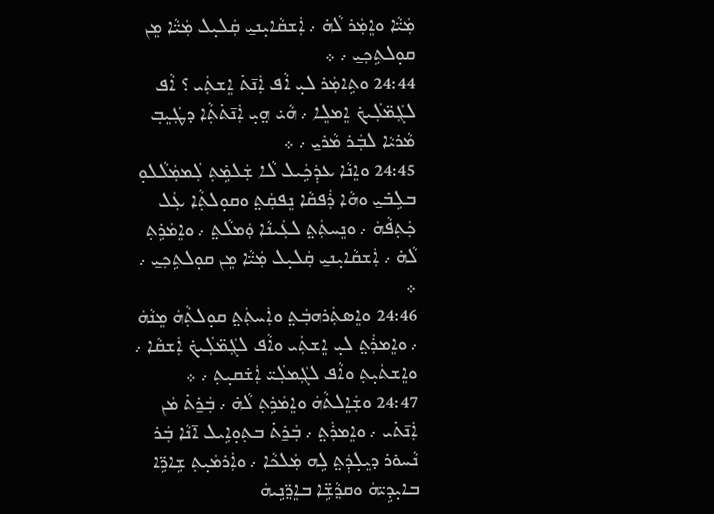ܡܲܝ̈ܵܐ ܘܐܸܡܲܪ ܠܵܗ̇ ܇ ܐܲܫܩܵܐܝ̣ܢܝ̱ ܩܲܠܝ̣ܠ ܡܲܝ̈ܵܐ ܡܸܢ ܩܘ̣ܠܬܹܟ݂ܝ̱ ܇ ܀
24:44 ܘܬܹܐܡܲܪ ܠܝ̣ ܐܵܦ ܐܲܢ̄ܬ݁ ܐܸܫܬܲܝ ؟ ܐܵܦ ܠܓܲܡ̈ܠܲܝܟ݁ ܐܸܡܠܸܐ ܇ ܗܵܝ̇ ܗ̤ܝ̣ ܐܲܢ̄ܬ݁ܬ݂ܵܐ ܕܛܲܝܸܒ݂ ܡܵܪܝܵܐ ܠܒܲܪ ܡܵܪܝ̱ ܇ ܀
24:45 ܘܐܸܢܵܐ ܥܕܲܟܹܿܝܠ ܠܵܐ ܫܲܠܡܹ̇ܬ݂ ܠܲܡܡܲܠܵܠܘ̣ ܒܠܹܒ݁ܝ̱ ܘܗܵܐ ܪܲܦܩܵܐ ܢܸܦܩܲܬ̤ ܘܩܘ̣ܠܬ݂ܵܐ ܥܲܠ ܟܲܬ݂ܦܵܗܿ ܇ ܘܢܸܚܬܲܬ̤ ܠܥܲܝܢܵܐ ܘܲܡܠܵܬ̤ ܇ ܘܐܸܡܿܪܹܬ݂ ܠܵܗ̇ ܇ ܐܲܫܩܵܐܝ̣ܢܝ̱ ܩܲܠܝ̣ܠ ܡܲܝ̈ܵܐ ܡܸܢ ܩܘ̣ܠܬܹܟ݂ܝ̱ ܇ ܀
24:46 ܘܐܸܣܬܲܪܗܒܲܬ̤ ܘܐܲܚܬܲܬ̤ ܩܘ̣ܠܬ݂ܵܗܿ ܡܸܢܵܗܿ ܇ ܘܐܸܡܪܲܬ̤ ܠܝ̣ ܐܸܫܬܲܝ ܘܐܵܦ ܠܓܲܡ̈ܠܲܝܟ݁ ܐܲܫܩܵܐ ܇ ܘܐܸܫܬܿܝ̣ܬ݂ ܘܐܵܦ ܠܓܲܡܠܲܝ̈ ܐܲܫ̇ܩܝ̣ܬ݂ ܇ ܀
24:47 ܘܫܲܐܸܠܬܵܗܿ ܘܐܸܡܿܪܹܬ݂ ܠܵܗ̇ ܇ ܒܲܪ̱ܬ݁ ܡܿܢ ܐܲܢ̄ܬ݁ܝ ܇ ܘܐܸܡܪܲܬ̤ ܇ ܒܲܪ̱ܬ݁ ܒܬ݂ܘ̣ܐܹܝܠ ܐ̄ܢܵܐ ܒܲܪ ܢܵܚܘ̇ܪ ܕܝܸܠ̣ܕܲܬ̤ ܠܹܗ ܡܲܠܟܵܐ ܇ ܘܐܲܪܡܿܝ̣ܬ݂ ܫܹܐܪܹ̈ܐ ܒܐܝ̣ܕܹܝ̈ܗܿ ܘܩܕ݂ܵܫܹ̈ܐ ܒܐܸܕ݂̈ܢܹܝܗܿ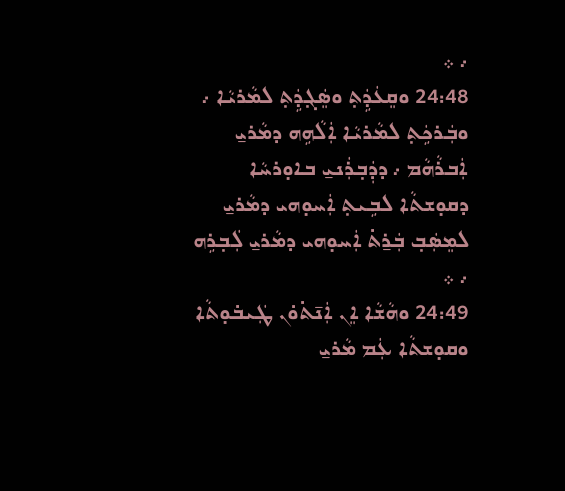܇ ܀
24:48 ܘܩܸܥܿܕܹܿܬ݂ ܘܣܸܿܓ݂ܕܹܿܬ݂ ܠܡܵܪܝܵܐ ܇ ܘܒܲܪܟܹܿܬ݂ ܠܡܵܪܝܵܐ ܐܲܠܵܗܹܗ ܕܡܵܪܝ̱ ܐܲܒܪܵܗܵܡ ܇ ܕܕܲܒ݂ܪܲܢܝ̱ ܒܐܘ̣ܪܚܵܐ ܕܩܘ̣ܫܬܵܐ ܠܒܹܝܬ݂ ܐܲܚܘ̣ܗܝ ܕܡܵܪܝ̱ ܠܡܸܣܲܒ݂ ܒܲܪ̱ܬ݁ ܐܲܚܘ̣ܗܝ ܕܡܵܪܝ̱ ܠܲܒ݂ܪܹܗ ܇ ܀
24:49 ܘܗܵܫܵܐ ܐܸܢ ܐܲܢ̄ܬ݁ܘ̇ܢ ܛܲܝܒ݁ܘ̣ܬܵܐ ܘܩܘ̣ܫܬܵܐ ܥܲܡ ܡܵܪܝ̱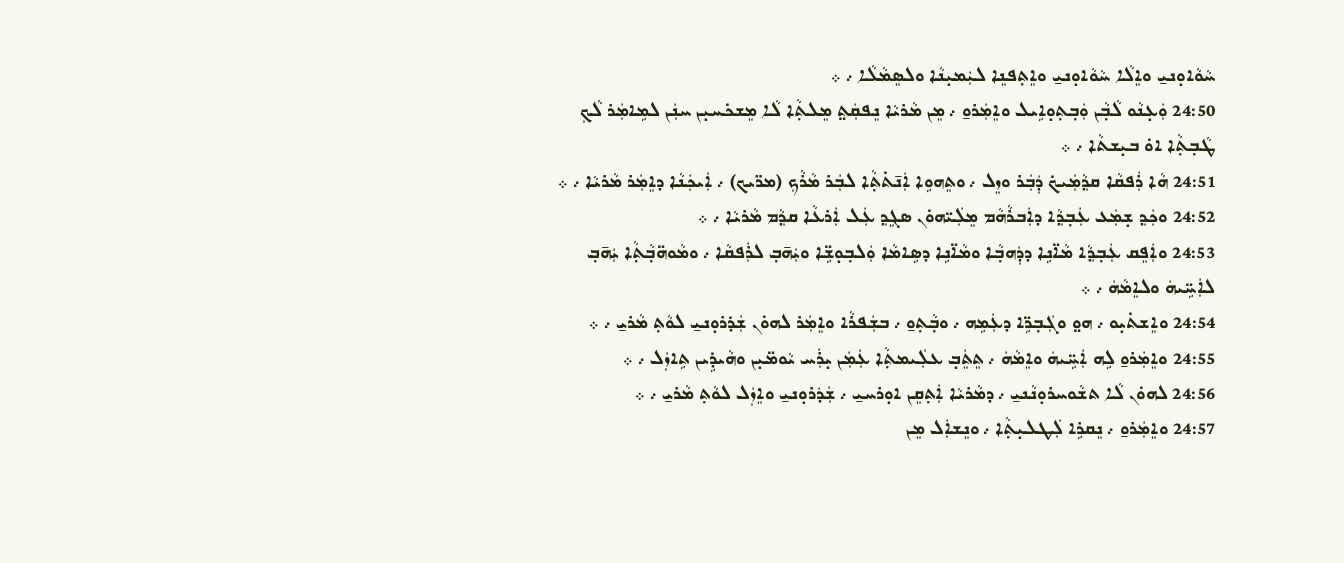ܚܵܘܵܐܘ̣ܢܝ̱ ܘܐܸܠܵܐ ܚܵܘܵܐܘ̣ܢܝ̱ ܘܐܸܬ݂ܦܢܸܐ ܠܝܲܡܝ̣ܢܵܐ ܘܠܣܸܡܵܠܵܐ ܇ ܀
24:50 ܘܲܥ̣ܢܵܘ ܠܵܒ݂ܵܢ ܘܲܒ݂ܬ݂ܘ̣ܐܹܝܠ ܘܐܸܡܲܪܘ̱ ܇ ܡܸܢ ܡܵܪܝܵܐ ܢܸܦܩܲܬ̤ ܡܸܠܬ݂ܵܐ ܠܵܐ ܡܸܫܟ݁ܚܝ̣ܢ ܚܢܲܢ ܠܡܹܐܡܲܪ ܠܵܟ݂ ܛܵܒ݂ܬ݂ܵܐ ܐܘ̇ ܒܝ̣ܫܬܵܐ ܇ ܀
24:51 ܗܵܐ ܪܲܦܩܵܐ ܩܕ݂ܵܡܲܝܟ݁ ܕܲܒܲܪ ܘܙܸܠ ܇ ܘܬܸܗܘܹܐ ܐܲܢ̄ܬ݁ܬ݂ܵܐ ܠܒܲܪ ܡܵܪܵܟ݂ (ܡܪ̈ܝܟ) ܇ ܐܲܝܟܲܢܵܐ ܕܐܸܡܲܪ ܡܵܪܝܵܐ ܇ ܀
24:52 ܘܟܲܕ݂ ܫ̣ܡܲܥ ܥܲܒ݂ܕ݂ܵܐ ܕܐܲܒܪܵܗܵܡ ܡܸܠܲܝ̈ܗܘ̇ܢ ܣܓܸܕ݂ ܥܲܠ ܐܲܪܥܵܐ ܩܕ݂ܵܡ ܡܵܪܝܵܐ ܇ ܀
24:53 ܘܐܲܦܸܩ ܥܲܒ݂ܕ݂ܵܐ ܡܵܐ̈ܢܹܐ ܕܕܲܗܒ݂ܵܐ ܘܡܵܐ̈ܢܹܐ ܕܣܹܐܡܵܐ ܘܲܠܒ݂ܘ̣ܫܹ̈ܐ ܘܝܲܗ̄ܒ݂ ܠܪܲܦܩܵܐ ܇ ܘܡܵܘܗ̈ܒ݂ܵܬ݂ܵܐ ܝܲܗ̄ܒ݂ ܠܐܲܚܹ̈ܝܗܿ ܘܠܐܸܡܵܗܿ ܇ ܀
24:54 ܘܐܸܫܬ݁ܝ̣ܘ ܇ ܗܘ̤ ܘܓܲܒ݂ܪܹ̈ܐ ܕܥܲܡܹܗ ܇ ܘܒ݂ܵܬ݂ܘ̱ ܇ ܒܫܲܦܪܵܐ ܘܐܸܡܲܪ ܠܗܘ̇ܢ ܫܲܕ݁ܪܘ̣ܢܝ̱ ܠܘܵܬ݂ ܡܵܪܝ̱ ܇ ܀
24:55 ܘܐܸܡܲܪܘ̱ ܠܹܗ ܐܲܚܹ̈ܝܗܿ ܘܐܸܡܵܗܿ ܇ ܬܸܬܸܿܒ̣ ܥܠܲܝܡܬ݂ܵܐ ܥܲܡܲܢ ܝ̣ܪܲܚ ܝܵܘܡ̈ܝ̣ܢ ܘܗܵܝܕܹ݁ܝܢ ܬܹܐܙܲܠ ܇ ܀
24:56 ܠܗܘ̇ܢ ܠܵܐ ܬܫܵܘܚܪܘ̣ܢܵܢܝ̱ ܇ ܕܡܵܪܝܵܐ ܐܲܬ݂ܩܸܢ ܐܘ̣ܪܚܝ̱ ܇ ܫܲܕܿܪܘ̣ܢܝ̱ ܘܐܸܙܲܠ ܠܘܵܬ݂ ܡܵܪܝ̱ ܇ ܀
24:57 ܘܐܸܡܲܪܘ̱ ܇ ܢܸܩܪܹܐ ܠܲܛܠܝ̣ܬ݂ܵܐ ܇ ܘܢܸܫܐܲܠ ܡܸܢ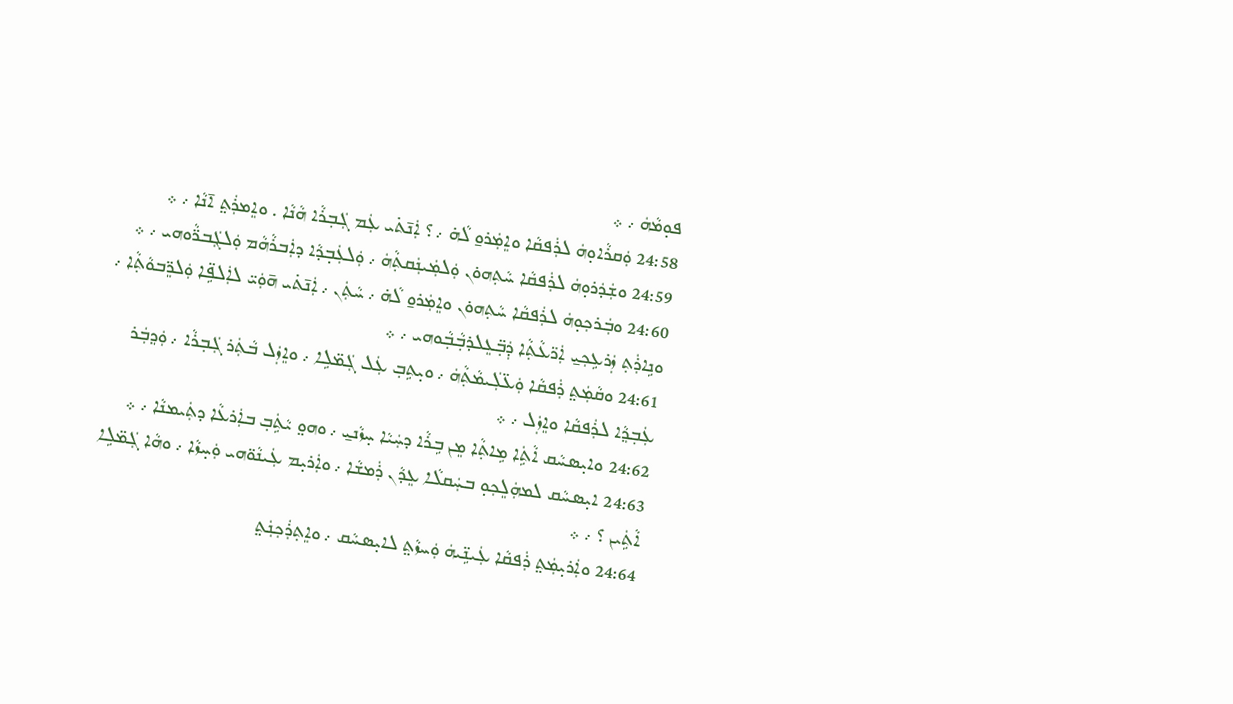ܦܘ̣ܡܵܗܿ ܇ ܀
24:58 ܘܲܩܪܵܐܘ̣ܗܿ ܠܪܲܦܩܵܐ ܘܐܸܡܲܪܘ̱ ܠܵܗ̇ ܇ ؟ ܐܲܢ̄ܬ݁ܝ ܥܲܡ ܓܲܒ݂ܪܵܐ ܗܵܢܵܐ . ܘܐܸܡܪܲܬ̤ ܐ̄ܢܵܐ ܇ ܀
24:59 ܘܫܲܕܿܪܘ̣ܗܿ ܠܪܲܦܩܵܐ ܚܵܬ݂ܗܘ̇ܢ ܘܲܠܡܲܝܢܲܩܬ݂ܵܗܿ ܇ ܘܲܠܥܲܒ̣ܕܵܐ ܕܐܲܒܪܵܗܵܡ ܘܲܠܓܲܒܪ̈ܵܘܗܝ ܇ ܀
24:60 ܘܒܲܪܟ݂ܘ̣ܗܿ ܠܪܲܦܩܵܐ ܚܵܬ݂ܗܘ̇ܢ ܘܐܸܡܲܪܘ̱ ܠܵܗ̇ ܇ ܚܵܬܲܢ ܇ ܐܲܢ̄ܬ݁ܝ ܗ̄ܘܲܝ̈ ܠܐܲܠܦܹ̈ܐ ܘܲܠܪܸ̈ܒܘܵܬ݂ܵܐ ܇ ܘܢܹܐܪܲܬ݂ ܙܲܪܥܹܟ݂ܝ̱ ܐܲܪ̈ܥܵܬ݂ܵܐ ܕܲܒ݂̈ܥܸܠܕ݁ܒ݂ܵܒ݂ܵܘܗܝ ܇ ܀
24:61 ܘܩܵܡܲܬ̤ ܪܲܦܩܵܐ ܘܲܥ̈ܠܲܝܡܵܬ݂ܵܗܿ ܇ ܘܝ̣ܬܹܒ݂ ܥܲܠ ܓܲܡ̈ܠܹܐ ܇ ܘܐܸܙܲܠ ܒܵܬܲܪ ܓܲܒ݂ܪܵܐ ܇ ܘܲܕ݂ܒܲܪ ܥܲܒ݂ܕ݂ܵܐ ܠܪܲܦܩܵܐ ܘܐܸܙܲܠ ܇ ܀
24:62 ܘܐܝ̣ܣܚܵܩ ܐܵܬܹܿܐ ܡܹܐܬ݂ܵܐ ܡܸܢ ܒܹܪܵܐ ܕܚܲܝܵܐ ܚ̣ܙܵܢܝ̱ ܇ ܘܗܘ̤ ܝܵܬܹܿܒ݂ ܒܐܲܪܥܵܐ ܕܬܲܝܡܢܵܐ ܇ ܀
24:63 ܐܝ̣ܣܚܵܩ ܠܡܗܲܠܸܟ݂ܘ̣ ܒܚܲܩܠܵܐ ܥܸܕܵܢ ܪܲܡܫܵܐ ܇ ܘܐܲܪܝ̣ܡ ܥܲܝܢܵܘ̈ܗܝ ܘܲܚ̣ܙܵܐ ܇ ܘܗܵܐ ܓܲܡ̈ܠܹܐ ܐܵܬܹܿܝܢ ؟ ܇ ܀
24:64 ܘܐܲܪܝ̣ܡܲܬ̤ ܪܲܦܩܵܐ ܥܲܝܢܹ̈ܝܗܿ ܘܲܚܙܵܬ̤ ܠܐܝ̣ܣܚܵܩ ܇ ܘܐܸܬ݂ܪܲܟ݂ܢܲܬ̤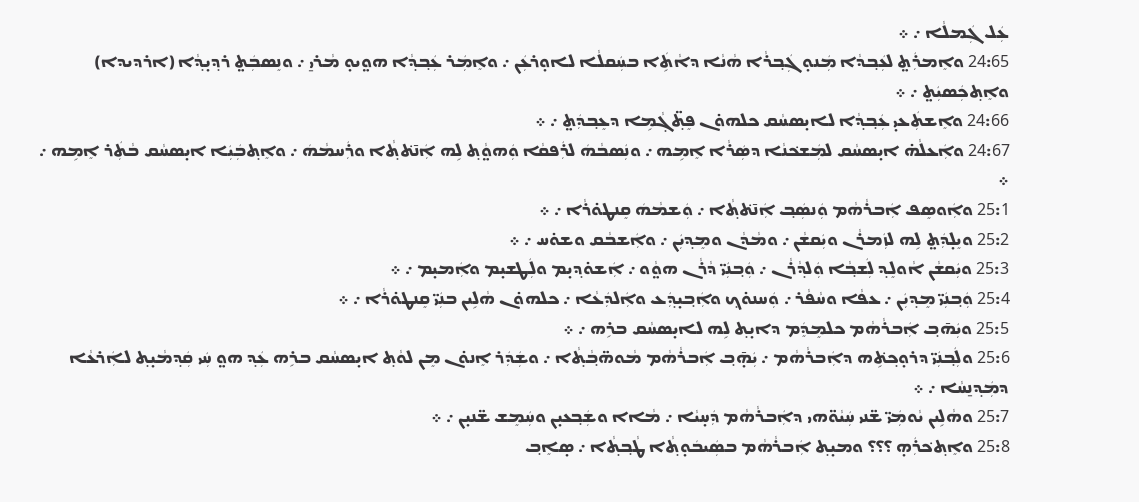ܥܲܠ ܓܲܡܠܵܐ ܇ ܀
24:65 ܘܐܸܡܪܲܬ̤ ܠܥܲܒ݂ܕܵܐ ܡܲܢܘ̣ ܓܲܒ݂ܪܵܐ ܗܵܢܵܐ ܕܐܵܬܹܿܐ ܒܚܲܩܠܵܐ ܠܐܘ̣ܪܥܲܢ ܇ ܘܐܸܡܲܪ ܥܲܒ݂ܕ݂ܵܐ ܗܘ̤ܝܘ̣ ܡܵܪܝ̱ ܇ ܘܢܸܣܒܲܬ̤ ܪܕ݂ܝ̣ܕ݂ܵܐ (ܐܪܕܝܕܐ) ܘܐܸܬ݂ܟܲܣܝܲܬ̤ ܇ ܀
24:66 ܘܐܸܫܬܲܥܝ̣ ܥܲܒ݂ܕ݂ܵܐ ܠܐܝ̣ܣܚܵܩ ܟܠܗܘ̇ܢ ܦܸܬ݂̈ܓ݂ܵܡܹܐ ܕܥܸܒ݂ܕܲܬ̤ ܇ ܀
24:67 ܘܐܲܥܠܵܗ̇ ܐܝ̣ܣܚܵܩ ܠܡܲܫܟ݁ܢܵܐ ܕܣܲܪܵܐ ܐܸܡܹܗ ܇ ܘܢܲܣܒܵܗܿ ܠܪܲܦܩܵܐ ܘܲܗܘ̤ܵܬ݂ ܠܹܗ ܐܲܢ̄ܬ݁ܬ݂ܵܐ ܘܪܲܚܡܵܗܿ ܇ ܘܐܸܬ݂ܒܲܝܲܐ ܐܝ̣ܣܚܵܩ ܒܵܬܲܪ ܐܸܡܹܗ ܇ ܀
25:1 ܘܐܲܘܣܸܦ ܐܲܒܪܵܗܵܡ ܘܲܢܣܲܒ݂ ܐܲܢ̄ܬ݁ܬ݂ܵܐ ܇ ܘܲܫܡܵܗܿ ܩܸܢܛܘ̇ܪܵܐ ܇ ܀
25:2 ܘܝܸܠ̣ܕܲܬ̤ ܠܹܗ ܠܙܲܡܪܵܢ ܘܝܲܩܫܵܢ ܇ ܘܡܵܕܵܢ ܘܡܸܕ݂ܝܲܢ ܇ ܘܐܲܫܒܵܩ ܘܫܘ̇ܚ ܇ ܀
25:3 ܘܝܲܩܫܵܢ ܐܵܘܠܸܕ݂ ܠܲܫܒ݂ܵܐ ܘܲܠܕ݂ܵܪܵܢ ܇ ܘܲܒ݂ܢܲܝ̈ ܕܵܪܵܢ ܗܘ̤ܵܘ ܇ ܐܲܫܘ̇ܕ݂ܝ̣ܡ ܘܠܲܛܫܝ̣ܡ ܘܐܲܡܝ̣ܡ ܇ ܀
25:4 ܘܲܒ݂ܢܲܝ̈ ܡܸܕ݂ܝܲܢ ܇ ܥܦܵܐ ܘܚܵܦܵܪ ܇ ܘܲܚܢܘ̇ܟ݂ ܘܐܲܒ݂ܝ̣ܕ݂ܲܥ ܘܐܲܠܕܲܥܵܐ ܇ ܟܠܗܘ̇ܢ ܗܵܠܹܝܢ ܒܢܲܝ̈ ܩܸܢܛܘ̇ܪܵܐ ܇ ܀
25:5 ܘܝܲܗ̄ܒ݂ ܐܲܒܪܵܗܵܡ ܟܠܡܸܕܸܿܡ ܕܐܝ̣ܬ݂ ܠܹܗ ܠܐܝ̣ܣܚܵܩ ܒܪܹܗ ܇ ܀
25:6 ܘܠܲܒ݂ܢܲܝ̈ ܕܪܘ̣ܟ݂ܬܹ݁ܗ ܕܐܲܒܪܵܗܵܡ ܇ ܝܲܗ̣̄ܒ݂ ܐܲܒܪܵܗܵܡ ܡܵܘܗ̈ܒ݂ܵܬ݂ܵܐ ܇ ܘܫܲܕܲܪ ܐܸܢܘ̇ܢ ܡܸܢ ܠܘܵܬ݂ ܐܝ̣ܣܚܵܩ ܒܪܹܗ ܥܲܕ݂ ܗܘ̤ ܚܲܝ ܩܲܕ݂ܡܵܝ̣ܬ݂ ܠܐܲܪܥܵܐ ܕܡܲܕ݂ܢ̱ܚܵܐ ܇ ܀
25:7 ܘܗܵܠܹܝܢ ܝܵܘܡܲܝ̈ ܫ̈ܢܝ ܚܲܝܵܘ̈ܗܝ ܕܐܲܒܪܵܗܵܡ ܕܲܚ̣ܝܵܐ ܇ ܡܵܐܐ ܘܫܲܒ݂ܥܝ̣ܢ ܘܚܲܡܸܫ ܫ̈ܢܝ̣ܢ ܇ ܀
25:8 ܘܐܸܬ݂ܟ݁ܪܲܗ̣ ؟؟؟ ܘܡܝ̣ܬ݂ ܐܲܒܪܵܗܵܡ ܒܣܲܝܒܿܘ̣ܬ݂ܵܐ ܛܵܒ݂ܬ݂ܵܐ ܇ ܣ̣ܐܸܒ݂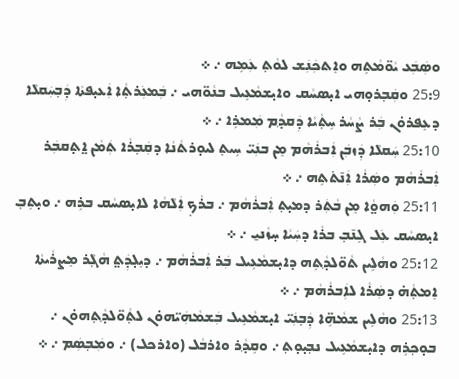ܘܣܲܒܲܥ ܝܵܘ̈ܡܵܬܹܗ ܘܐܸܬܟܲܢܲܫ ܠܘܵܬ݂ ܥܲܡܹܗ ܇ ܀
25:9 ܘܩܲܒ݂ܪܘ̣ܗܝ ܐܝ̣ܣܚܵܩ ܘܐܝ̣ܫܡܵܥܹܝܠ ܒܢܵܘ̈ܗܝ ܇ ܒܲܡܥܲܪܬ݂ܵܐ ܐܲܥܝ̣ܦܬܵܐ ܕܲܒ݂ܚܲܩܠܵܐ ܕܥܸܦܪܘ̇ܢ ܒܲܪ ܨܵܚܵܪ ܚܹܬ݂ܵܝܵܐ ܕܲܩܕ݂ܵܡ ܡܲܡܪܹܐ ܇ ܀
25:10 ܚܲܩܠܵܐ ܕܲܙܒܲܢ ܐܲܒܪܵܗܵܡ ܡܸܢ ܒܢܲܝ̈ ܚܹܝܬ݂ ܠܝܘ̣ܪܬܵܢܵܐ ܕܩܲܒ݂ܪܵܐ ܬܲܡܵܢ ܐ̤ܬ̣ܩܒܲܪ ܐܲܒܪܵܗܵܡ ܘܣܲܪܵܐ ܐܲܢ̄ܬ݁ܬܹܗ ܇ ܀
25:11 ܘܲܗܘ̤ܵܐ ܡܸܢ ܒܵܬܲܪ ܕܡܝ̣ܬ݂ ܐܲܒܪܵܗܵܡ ܇ ܒܪܵܟ݂ ܐܲܠܵܗܵܐ ܠܐܝ̣ܣܚܵܩ ܒܪܹܗ ܇ ܘܝ̣ܬܹܒ݂ ܐܝ̣ܣܚܵܩ ܥܲܠ ܓܹܢ̄ܒ݂ ܒܪܵܐ ܕܚܲܝܵܐ ܚ̣ܙܵܢܝ̱ ܇ ܀
25:12 ܘܗܵܠܹܝܢ ܬܵܘ̈ܠܕ݂ܵܬܹܗ ܕܐܝ̣ܫܡܵܥܹܝܠ ܒܲܪ ܐܲܒܪܵܗܵܡ ܇ ܕܝܸܠ̣ܕܲܬ̤ ܗܵܓ݂ܵܪ ܡܸܨܪܵܝܬܵܐ ܐܸܡܬ݂ܵܗ̇ ܕܣܲܪܵܐ ܠܐܲܒܪܵܗܵܡ ܇ ܀
25:13 ܘܗܵܠܹܝܢ ܫܡܵܗܹ̈ܐ ܕܲܒ݂ܢܲܝ̈ ܐܝ̣ܫܡܵܥܹܝܠ ܒܲܫܡܵܗܲܝ̈ܗܘ̇ܢ ܠܬ݂ܵܘ̈ܠܕ݂ܵܬ݂ܗܘ̇ܢ ܇ ܒܘ̣ܟ݂ܪܹܗ ܕܐܝ̣ܫܡܵܥܹܝܠ ܢܒ݂ܝ̣ܘ̣ܬ݂ ܇ ܘܩܹܕ݂ܵܪ ܘܐܪܒܵܠ (ܘܐܪܟܠ) ܇ ܘܡܲܒ݂ܣܲܡ ܇ ܀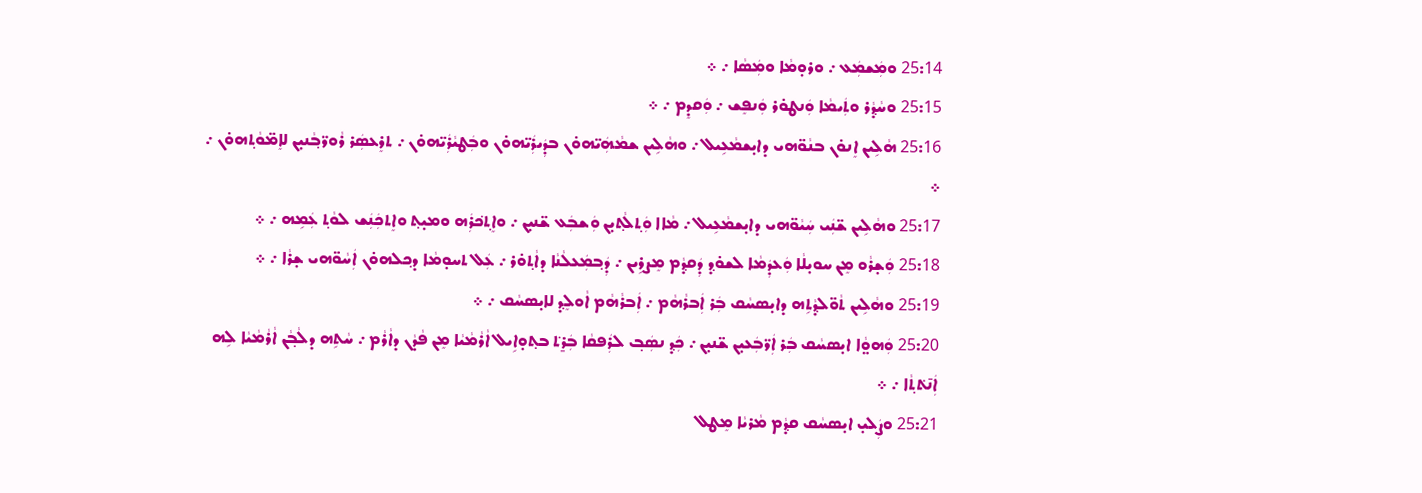25:14 ܘܡܲܫܡܲܥ ܇ ܘܪܘ̣ܡܵܐ ܘܡܲܣܵܐ ܇ ܀
25:15 ܘܚܵܕ݂ܵܪ ܘܬܲܝܡܵܐ ܘܲܢܛܘ̇ܪ ܘܲܢܦܸܫ ܇ ܘܲܩܕܸܡ ܇ ܀
25:16 ܗܵܠܹܝܢ ܐܸܢܘ̇ܢ ܒܢܵܘ̈ܗܝ ܕܐܝ̣ܫܡܵܥܹܝܠ ܇ ܘܗܵܠܹܝܢ ܫܡܵܗܲܝ̈ܗܘ̇ܢ ܒܕܲܝܪܲܝ̈ܗܘ̇ܢ ܘܒܲܛܝܵܪܲܝ̈ܗܘ̇ܢ ܇ ܬܪܸܥܣܲܪ ܪܵܘܪ̈ܒ݂ܵܢܝ̣ܢ ܠܐܸܡ̈ܘܵܬ݂ܗܘ̇ܢ ܇ ܀
25:17 ܘܗܵܠܹܝܢ ܫ̈ܢܲܝ ܚܲܝܵܘ̈ܗܝ ܕܐܝ̣ܫܡܵܥܹܝܠ ܇ ܡܵܐܐ ܘܲܬ݂ܠܵܬ݂ܝ̣ܢ ܘܲܫܒܲܥ ܫ̈ܢܝ̣ܢ ܇ ܘܐܸܬ݂ܟ݁ܪܲܗ ܘܡܝ̣ܬ݂ ܘܐܸܬܟܲܢܲܫ ܠܘܵܬ݂ ܥܲܡܹܗ ܇ ܀
25:18 ܘܲܫ̣ܪܵܘ ܡܸܢ ܚܘܝ̣ܠܵܐ ܘܲܥܕܲܡܵܐ ܠܫܘ̇ܕ݂ ܕܲܩܕ݂ܵܡ ܡܸܨܪܹܝܢ ܇ ܕܲܒ݂ܡܲܥܠܵܢܵܐ ܕܐܵܬ݂ܘ̇ܪ ܇ ܥܲܠ ܬܚܘ̣ܡܵܐ ܕܟ݂ܠܗܘ̇ܢ ܐܲܚܵܘ̈ܗܝ ܫ̣ܪܵܐ ܇ ܀
25:19 ܘܗܵܠܹܝܢ ܬܵܘ̈ܠܕ݂ܵܬܹܗ ܕܐܝ̣ܣܚܵܩ ܒܲܪ ܐܲܒܪܵܗܵܡ ܇ ܐܲܒܪܵܗܵܡ ܐܵܘܠܸܕ݂ ܠܐܝ̣ܣܚܵܩ ܇ ܀
25:20 ܘܲܗܘ̤ܵܐ ܐܝ̣ܣܚܵܩ ܒܲܪ ܐܲܪ̈ܒܲܥܝ̣ܢ ܫ̈ܢܝ̣ܢ ܇ ܟܲܕ݂ ܢܣܲܒ݂ ܠܪܲܦܩܵܐ ܒܲܪ̱ܬ݁ ܒܬ݂ܘ̣ܐܹܝܠ ܐܵܪܵܡܵܝܵܐ ܡܸܢ ܦܵܕܵܢ ܕܐܵܪܵܡ ܇ ܚܵܬܹܗ ܕܠܵܒ݂ܵܢ ܐܵܪܵܡܵܝܵܐ ܠܹܗ ܐܲܢ̄ܬ݁ܬ݂ܵܐ ܇ ܀
25:21 ܘܨܲܠܝ̣ ܐܝ̣ܣܚܵܩ ܩܕ݂ܵܡ ܡܵܪܝܵܐ ܡܸܛܠ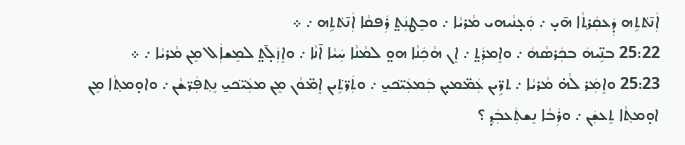ܐܲܢ̄ܬ݁ܬܹܗ ܕܲܥܩܲܪܬ݂ܵܐ ܗ̄ܝ̣ ܇ ܘܲܥ̣ܢܵܝܗܝ ܡܵܪܝܵܐ ܇ ܘܒܸܛܢܲܬ̤ ܪܲܦܩܵܐ ܐܲܢ̄ܬ݁ܬܹܗ ܇ ܀
25:22 ܒܢܹ̈ܝܗܿ ܒܟܲܪܣܵܗܿ ܇ ܘܐܸܡܪܲܬ̤ ܇ ܐܸܢ ܗܵܟܲܢܵܐ ܗܘ̤ ܠܡܵܢܵܐ ܚܲܝܵܐ ܐ̄ܢܵܐ ܇ ܘܐܸܙܲܠ̣̄ܬ̤ ܠܡܸܫܐܲܠ ܡܸܢ ܡܵܪܝܵܐ ܇ ܀
25:23 ܘܐܸܡܲܪ ܠܵܗ̇ ܡܵܪܝܵܐ ܇ ܬܪܹ̈ܝܢ ܥܲܡ̈ܡܝ̣ܢ ܒܲܡܥܲܝ̈ܟ݁ܝ̱ ܇ ܘܬܲܪ̈ܬܹ݁ܝܢ ܐܸܡ̈ܘܵܢ ܡܸܢ ܡܥܲܝ̈ܟ݁ܝ̱ ܢܸܬ݂ܦܲܪ̈ܫܵܢ ܇ ܘܐܘ̣ܡܬ݂ܵܐ ܡܸܢ ܐܘ̣ܡܬ݂ܵܐ ܬܸܥܫܲܢ ܇ ܘܪܲܒܵܐ ܢܸܫܬܲܥܒܲܕ݂ ؟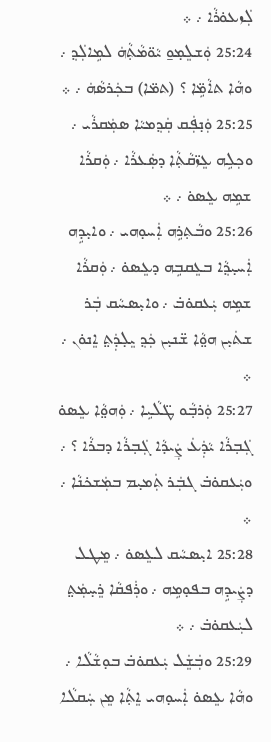ܠܲܙܥܘ̇ܪܵܐ ܇ ܀
25:24 ܘܲܫܠܸܡ̣ܘ̱ ܝܵܘ̈ܡܵܬ݂ܵܗܿ ܠܡܹܐܠܲܕ݂ ܇ ܘܗܵܐ ܬܐܵܡܹ̈ܐ ؟ (ܬܡ̈ܐ) ܒܟܲܪܣܵܗܿ ܇ ܀
25:25 ܘܲܢ̣ܦܲܩ ܩܲܕ݂ܡܝܵܐ ܣܡܲܩܪܵܝ ܇ ܘܟ݂ܠܹܗ ܥܸܙ̈ܩܵܬ݂ܵܐ ܕܣܲܥܪܵܐ ܇ ܘܲܩܪܵܐ ܫܡܹܗ ܥܸܣܘ̇ ܇ ܀
25:26 ܘܒܵܬ݂ܪܹܗ ܐܲܚܘ̣ܗܝ ܇ ܘܐܝ̣ܕܹܗ ܐܲܚܝ̣ܕ݂ܵܐ ܒܥܸܩܒܹܗ ܕܥܸܣܘ̇ ܇ ܘܲܩܪܵܐ ܫܡܹܗ ܝܲܥܩܘ̇ܒ݁ ܇ ܘܐܝ̣ܣܚܵܩ ܒܲܪ ܫܬܿܝ̣ܢ ܗܘ̤ܵܐ ܫ̈ܢܝ̣ܢ ܟܲܕ݂ ܝܸܠ̣ܕܲܬ̤ ܐܸܢܘ̇ܢ ܇ ܀
25:27 ܘܲܪܒ݂ܵܘ ܛ̈ܠܵܝܹܐ ܇ ܘܲܗܘ̤ܵܐ ܥܸܣܘ̇ ܓܲܒ݂ܪܵܐ ܝܵܕܲܥܿ ܨܲܝܕܵܐ ܓܲܒ݂ܪܵܐ ܕܒܪܵܐ ؟ ܇ ܘܝܲܥܩܘ̇ܒ݁ ܓܒܲܪ ܬܲܡܝ̣ܡ ܒܡܲܫܟ݁ܢܵܐ ܇ ܀
25:28 ܐܝ̣ܣܚܵܩ ܠܥܸܣܘ̇ ܇ ܡܸܛܠ ܕܨܲܝܕܹܗ ܒܦܘ̣ܡܹܗ ܇ ܘܪܲܦܩܵܐ ܪܸܚ̣ܡܲܬ̤ ܠܝܲܥܩܘ̇ܒ݁ ܇ ܀
25:29 ܘܒܲܫܸܿܠ ܝܲܥܩܘ̇ܒ݁ ܒܘ̣ܫܵܠܵܐ ܇ ܘܗܵܐ ܥܸܣܘ̇ ܐܲܚܘ̣ܗܝ ܐܸܬ݂ܵܐ ܡܸܢ ܚܲܩܠܵܐ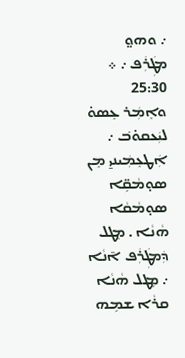܇ ܘܗܘ̤ ܡܛܲܪܲܦ ܇ ܀
25:30 ܘܐܸܡܲܪ ܥܸܣܘ̇ ܠܝܲܥܩܘ̇ܒ݁ ܇ ܐܲܛܥܸܡܲܝܢܝ̱ ܡܸܢ ܣܘ̣ܡܵܩܹ̈ܐ ܣܘ̣ܡܵܩܵܐ ܗܵܢܵܐ . ܡܸܛܠ ܕܲܡܛܲܪܲܦ ܐ̄ܢܵܐ ܇ ܡܸܛܠ ܗܵܢܵܐ ܩܪܵܐ ܫܡܹܗ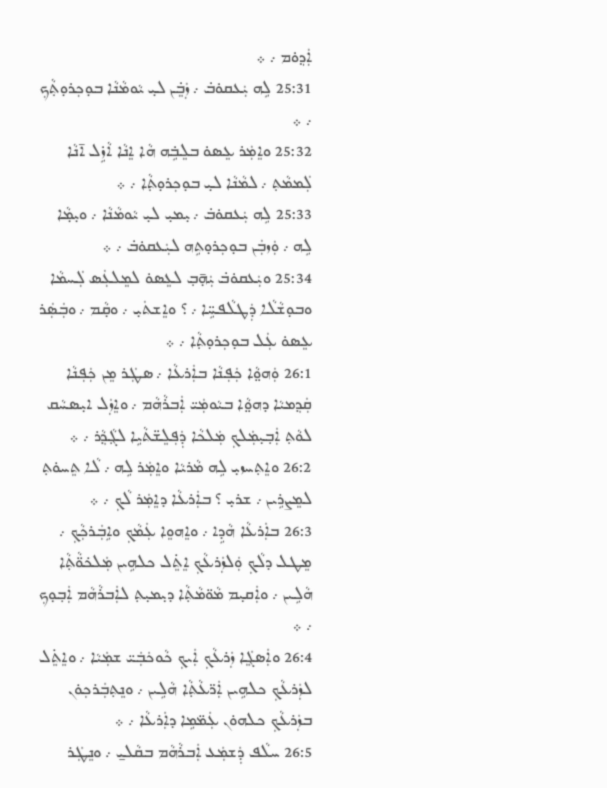ܐܲܕ݂ܘ̇ܡ ܇ ܀
25:31 ܠܹܗ ܝܲܥܩܘ̇ܒ݁ ܇ ܙܲܒܸ̇ܢ ܠܝ̣ ܝܵܘܡܵܢܵܐ ܒܘ̣ܟ݂ܪܘ̣ܬ݂ܵܟ݂ ܇ ܀
25:32 ܘܐܸܡܲܪ ܥܸܣܘ̇ ܒܠܸܒܹ݁ܗ ܗܵܐ ܐܸܢܵܐ ܐܵܙܹ̇ܠ ܐ̄ܢܵܐ ܠܲܡܡܵܬ݂ ܇ ܠܡܵܢܵܐ ܠܝ̣ ܒܘ̣ܟ݂ܪܘ̣ܬ݂ܵܐ ܇ ܀
25:33 ܠܹܗ ܝܲܥܩܘ̇ܒ݁ ܇ ܝ̣ܡܝ̣ ܠܝ̣ ܝܵܘܡܵܢܵܐ ܇ ܘܝ̣ܡ̣ܵܐ ܠܹܗ ܇ ܘܲܙܒܲܢ ܒܘ̣ܟ݂ܪܘ̣ܬܹܗ ܠܝܲܥܩܘ̇ܒ݁ ܇ ܀
25:34 ܘܝܲܥܩܘ̇ܒ݁ ܝܲܗ̣̄ܒ݂ ܠܥܸܣܘ̇ ܠܡܸܠܥܲܣ ܠܲܚܡܵܐ ܘܒܘ̣ܫܵܠܵܐ ܕܲܛܠܵܦܚܹ̈ܐ ܇ ؟ ܘܐܸܫܬܿܝ̣ ܇ ܘܩ̣ܵܡ ܇ ܘܒܲܣܲܪ ܥܸܣܘ̇ ܥܲܠ ܒܘ̣ܟ݂ܪܘ̣ܬ݂ܵܐ ܇ ܀
26:1 ܘܲܗܘ̤ܵܐ ܟܲܦ݂ܢܵܐ ܒܐܲܪܥܵܐ ܇ ܣܛܲܪ ܡܸܢ ܟܲܦ݂ܢܵܐ ܩܲܕ݂ܡܝܵܐ ܕܗܘ̤ܵܐ ܒܝܵܘܡܲܝ̈ ܐܲܒܪܵܗܵܡ ܇ ܘܐܸܙܲܠ ܐܝ̣ܣܚܵܩ ܠܘܵܬ݂ ܐܲܒ݂ܝ̣ܡܲܠܟ݂ ܡܲܠܟܵܐ ܕܲܦ݂ܠܸܫ̈ܬܵܝܹܐ ܠܓ݂ܵܕ݂ܵܪ ܇ ܀
26:2 ܘܐܸܬ݂ܚܙܝ̣ ܠܹܗ ܡܵܪܝܵܐ ܘܐܸܡܲܪ ܠܹܗ ܇ ܠܵܐ ܬܸܚܘ̇ܬ݂ ܠܡܸܨܪܹܝܢ ܇ ܫܪܝ̣ ؟ ܒܐܲܪܥܵܐ ܕܐܸܡܲܪ ܠܵܟ݂ ܇ ܀
26:3 ܒܐܲܪܥܵܐ ܗܵܕܹܐ ܇ ܘܐܸܗܘܸܐ ܥܲܡܵܟ݂ ܘܐܹܒܲܪܟ݂ܵܟ݂ ܇ ܡܸܛܠ ܕܠܵܟ݂ ܘܲܠܙܲܪܥܵܟ݂ ܐܸܬܸ̇ܠ ܟܠܗܹܝܢ ܡܲܠܟ݁ܘ̈ܵܬ݂ܵܐ ܗܵܠܹܝܢ ܇ ܘܐܲܩܝ̣ܡ ܡܵܘ̈ܡܵܬ݂ܵܐ ܕܝ̣ܡܝ̣ܬ݂ ܠܐܲܒܪܵܗܵܡ ܐܲܒ݂ܘ̣ܟ݂ ܇ ܀
26:4 ܘܐܲܣܓܸܿܐ ܙܲܪܥܵܟ݂ ܐܲܝܟ݂ ܟܵܘܟܿܒܲܝ̈ ܫܡܲܝܵܐ ܇ ܘܐܸܬܸ݁ܠ ܠܙܲܪܥܵܟ݂ ܟܠܗܹܝܢ ܐܲܪ̈ܥܵܬ݂ܵܐ ܗܵܠܹܝܢ ܇ ܘܢܸܬ݂ܒܲܪܟ݂ܘ̇ܢ ܒܙܲܪܥܵܟ݂ ܟܠܗܘ̇ܢ ܥܲܡ̈ܡܹܐ ܕܐܲܪܥܵܐ ܇ ܀
26:5 ܚܠܵܦ ܕܲܫܡܲܥ ܐܲܒܪܵܗܵܡ ܒܩܵܠܝ̱ ܇ ܘܢܸܛܲܪ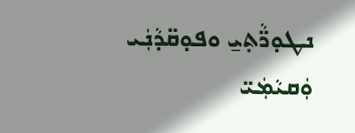ܢܛܘ̣ܪ̈ܵܬ݂ܝ̱ ܘܦܘ̣ܩ̈ܕܵܢܲܝ ܘܲܩܝܵܡܲܝ̈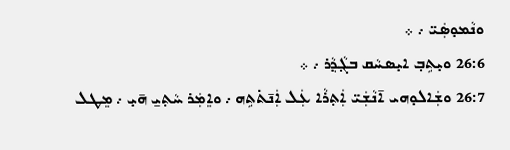ܘܢܵܡܘ̣ܣܲܝ̈ ܇ ܀
26:6 ܘܝ̣ܬܹܒ݂ ܐܝ̣ܣܚܵܩ ܒܓ݂ܵܕ݂ܵܪ ܇ ܀
26:7 ܘܫܲܐܠܘ̣ܗܝ ܐ̄ܢܵܫܲܝ̈ ܐܲܬ݂ܪܵܐ ܥܲܠ ܐܲܢ̄ܬ݁ܬܹܗ ܇ ܘܐܸܡܲܪ ܚܵܬ݂ܝ̱ ܗ̄ܝ̣ ܇ ܡܸܛܠ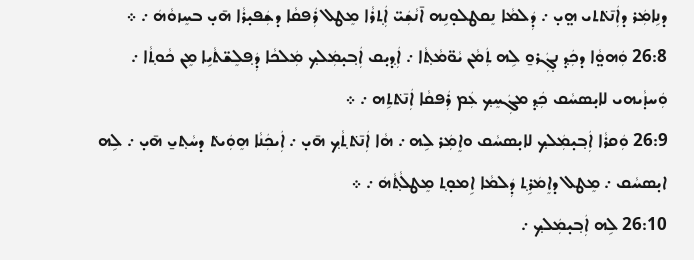ܕܢܹܐܡܲܪ ܕܐܲܢ̄ܬ݁ܬܝ ܗ̤ܝ̣ ܇ ܕܲܠܡܵܐ ܢܸܩܛܠܘ̣ܢܹܗ ܐ̄ܢܵܫܲܝ̈ ܐܲܬ݂ܪܵܐ ܡܸܛܠ ܪܲܦܩܵܐ ܕܫܲܦܝ̣ܪܵܐ ܗ̄ܝ̣ ܒܚܸܙܘܵܗܿ ܇ ܀
26:8 ܘܲܗܘ̤ܵܐ ܕܟܲܕ݂ ܢܓ݂ܲܪܘ̱ ܠܹܗ ܬܲܡܵܢ ܝܵܘ̈ܡܵܬ݂ܵܐ ܇ ܐܲܕ݂ܝ̣ܩ ܐܲܒ݂ܝ̣ܡܲܠܟ݂ ܡܲܠܟܵܐ ܕܲܦ݂ܠܸܫ̈ܬܵܝܹܐ ܡܸܢ ܟܵܘܬ݂ܵܐ ܇ ܘܲܚܙ̣ܵܝܗܝ ܠܐܝ̣ܣܚܵܩ ܟܲܕ݂ ܡܓܲܚܸܟ݂ ܥܲܡ ܪܲܦܩܵܐ ܐܲܢ̄ܬ݁ܬܹܗ ܇ ܀
26:9 ܘܲܩܪܵܐ ܐܲܒ݂ܝ̣ܡܲܠܟ݂ ܠܐܝ̣ܣܚܵܩ ܘܐܸܡܲܪ ܠܹܗ ܇ ܗܵܐ ܐܲܢ̄ܬ݁ܬ݂ܵܟ݂ ܗ̄ܝ̣ ܇ ܐܲܝܟܲܢܵܐ ܗܸܘܲܝܬ݁ ܕܚܵܬ݂ܝ̱ ܗ̄ܝ̣ ܇ ܠܹܗ ܐܝ̣ܣܚܵܩ ܇ ܡܸܛܠ ܕܐܸܡܿܪܹܬ݂ ܕܲܠܡܵܐ ܐܹܡܘ̣ܬ݂ ܡܸܛܠܵܬ݂ܵܗܿ ܇ ܀
26:10 ܠܹܗ ܐܲܒ݂ܝ̣ܡܲܠܟ݂ ܇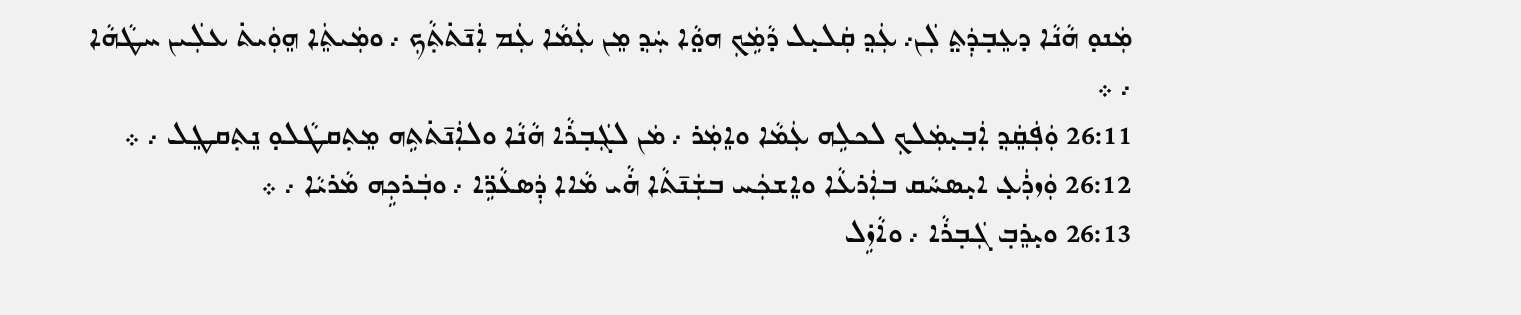ܡܲܢܘ̣ ܗܵܢܵܐ ܕܥܸܒ݂ܕܲܬ̤ ܠܲܢ܇ ܥܲܕ݂ ܩܲܠܝ̣ܠ ܕܵܡܹܿܟ݂ ܗܘ̤ܵܐ ܚܲܕ݂ ܡܸܢ ܥܲܡܵܐ ܥܲܡ ܐܲܢ̄ܬ݁ܬ݂ܵܟ݂ ܇ ܘܡܲܝܬܸܿܐ ܗܸܘܲܝܬ݁ ܥܠܲܝܢ ܚܛܵܗܵܐ ܇ ܀
26:11 ܘܲܦܲܩܸܿܕ݂ ܐܲܒ݂ܝ̣ܡܲܠܟ݂ ܠܟܠܹܗ ܥܲܡܵܐ ܘܐܸܡܲܪ ܇ ܡܿܢ ܠܓܲܒ݂ܪܵܐ ܗܵܢܵܐ ܘܠܐܲܢ̄ܬ݁ܬܹܗ ܡܸܬ݂ܩܛܵܠܘ̣ ܢܸܬ݂ܩܛܸܠ ܇ ܀
26:12 ܘܲܙܪܲܥ̣ ܐܝ̣ܣܚܵܩ ܒܐܲܪܥܵܐ ܘܐܸܫܟܲܚ ܒܫܲܢ̄ܬܵܐ ܗ̇ܵܝ ܡܵܐܐ ܕܲܣܥܵܪܹ̈ܐ ܇ ܘܒܲܪܟ݂ܹܗ ܡܵܪܝܵܐ ܇ ܀
26:13 ܘܝ̣ܪܸܒ݂ ܓܲܒ݂ܪܵܐ ܇ ܘܐܵܙܹ̇ܠ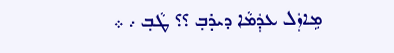ܡܹܐܙܲܠ ܥܕܲܡܵܐ ܕܝܪ̣ܒ݂ ؟؟ ܛܵܒ݂ ܇ ܀